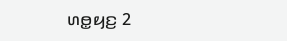ꤛꤥ꤭ꤟꤢ꤬ 2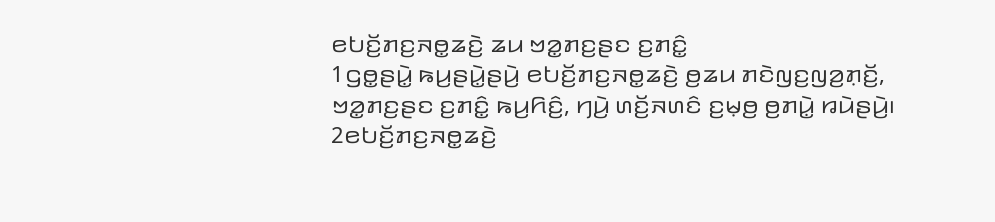ꤕꤝꤢꤩ꤬ꤊꤢ꤬ꤏꤥ꤭ꤘꤢꤧ꤬ ꤘꤣ ꤠꤤ꤭ꤊꤢ꤬ꤔꤢ ꤢ꤬ꤊꤢꤨ꤭
1ꤞꤥ꤭ꤔꤣꤧ꤭ ꤒꤣ꤬ꤔꤣꤧ꤭ꤔꤣꤧ꤬ ꤕꤝꤢꤩ꤬ꤊꤢ꤬ꤏꤥ꤭ꤘꤢꤧ꤬ ꤥ꤬ꤘꤣ ꤊꤢꤧꤜꤢ꤬ꤜꤤ꤬ꤊ꤫ꤢꤩ꤬, ꤠꤤ꤭ꤊꤢ꤬ꤔꤢ ꤢ꤬ꤊꤢꤨ꤭ ꤒꤣ꤬ꤖꤢꤨ꤬, ꤚꤣꤧ꤬ ꤛꤢꤩ꤬ꤏꤛꤢꤨ ꤢ꤬ꤗ꤫ꤥ꤬ ꤥ꤬ꤊꤣꤧ꤭ ꤙꤣꤧꤔꤣꤧ꤬꤯ 2ꤕꤝꤢꤩ꤬ꤊꤢ꤬ꤏꤥ꤭ꤘꤢꤧ꤬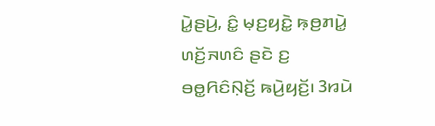ꤣꤧ꤭ꤔꤣꤧ꤬, ꤢꤨ꤭ ꤗ꤫ꤢ꤬ꤟꤢꤧ꤭ ꤒ꤫ꤥ꤬ꤊꤣꤧ꤭ ꤛꤢꤩ꤬ꤏꤛꤢꤨ ꤔꤢꤧ ꤢ꤬ ꤋꤥ꤭ꤖꤢꤨꤡ꤫ꤢꤩ꤬ ꤒꤣꤧ꤬ꤟꤢꤩ꤬꤯ 3ꤙꤣꤧ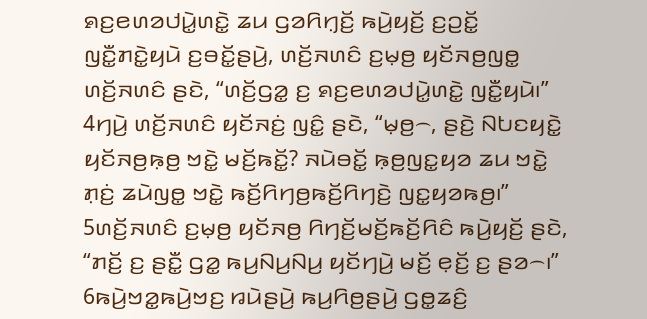ꤎꤢ꤬ꤕꤛꤤꤓꤣꤧ꤭ꤛꤢꤧ꤭ ꤘꤣ ꤞꤤꤖꤚ꤫ꤢꤩ꤬ ꤒꤣꤧ꤬ꤟꤢꤩ꤬ ꤢ꤬ꤑꤢꤩ꤭ ꤜꤢꤪ꤭ꤊꤢꤧ꤭ꤟꤣꤧ ꤢ꤬ꤋꤢꤩ꤭ꤔꤣꤧ꤬, ꤛꤢꤩ꤬ꤏꤛꤢꤨ ꤢ꤬ꤗ꤫ꤥ꤬ ꤟꤢꤩꤏꤥ꤬ꤜꤥ꤭ ꤛꤢꤩ꤬ꤏꤛꤢꤨ ꤔꤢꤧ, “ꤛꤢꤩ꤬ꤞꤤ꤭ ꤢ꤬ ꤎꤢ꤬ꤕꤛꤤꤓꤣꤧ꤭ꤛꤢꤧ꤭ ꤜꤢꤪ꤭ꤟꤣꤧ꤯”
4ꤚꤣꤧ꤬ ꤛꤢꤩ꤬ꤏꤛꤢꤨ ꤟꤢꤩꤏꤢꤦ꤬ ꤜꤢꤨ꤭ ꤔꤢꤧ, “ꤗ꤫ꤥ꤬꤮, ꤔꤢꤧ꤬ ꤡꤝꤢꤟꤢꤧ꤭ ꤟꤢꤩꤏꤥ꤬ꤒ꤫ꤥ꤬ ꤠꤢꤧ꤭ ꤗꤢꤩ꤬ꤒꤢꤩ꤭? ꤏꤣꤧꤋꤢꤩ꤭ ꤒ꤫ꤥ꤬ꤜꤢ꤭ꤟꤤ ꤘꤣ ꤠꤢꤧ꤭ ꤊ꤫ꤢꤦ꤬ ꤘꤣꤧꤜꤥ꤭ ꤠꤢꤧ꤭ ꤒꤢꤩ꤬ꤖꤚꤥ꤬ꤒꤢꤩ꤬ꤖꤚꤢꤧ꤬ ꤜꤢ꤭ꤟꤤꤒꤥ꤬꤯”
5ꤛꤢꤩ꤬ꤏꤛꤢꤨ ꤢ꤬ꤗ꤫ꤥ꤬ ꤟꤢꤩꤏꤥ꤬ ꤖꤚꤢꤩ꤬ꤗꤢꤩ꤬ꤒꤢꤩ꤬ꤖꤢꤨ ꤒꤣꤧ꤬ꤟꤢꤩ꤬ ꤔꤢꤧ, “ꤊꤢꤩ꤬ ꤢ꤬ ꤔꤢꤪ꤭ ꤞꤤ꤭ ꤒꤣ꤬ꤡꤣ꤬ꤡꤣ꤬ ꤟꤢꤩꤚꤣꤧ꤬ ꤗꤢꤩ꤬ ꤕ꤫ꤢꤩ꤬ ꤢ꤬ ꤔꤤ꤮꤯”
6ꤒꤣꤧ꤬ꤠꤤ꤭ꤒꤣꤧ꤬ꤠꤢ꤬ ꤙꤣꤧꤔꤣꤧ꤬ ꤒꤣ꤬ꤖꤥ꤬ꤔꤣꤧ꤬ ꤞꤥ꤭ꤘꤢꤨ꤬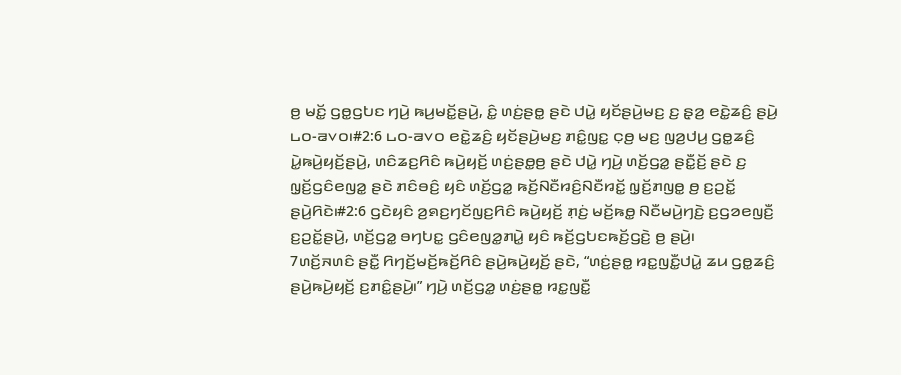ꤥ꤬ ꤗꤢꤩ꤭ ꤞꤥ꤭ꤞꤝꤢ ꤚꤣꤧ꤬ ꤒꤣ꤬ꤗꤢꤩ꤭ꤔꤣꤧ꤬, ꤢꤨ꤭ ꤛꤢꤦ꤬ꤔꤥ꤭ ꤔꤢꤧ ꤓꤣꤧ꤭ ꤟꤢꤩꤔꤣꤧ꤬ꤗꤢ꤬ ꤢ꤬ ꤔ꤫ꤤ꤬ ꤕꤢꤧ꤭ꤘꤢꤨ꤬ ꤔꤣꤧ꤬ ꤈꤀-꤁꤂꤀꤯#2:6 ꤈꤀-꤁꤂꤀ ꤕꤢꤧ꤭ꤘꤢꤨ꤬ ꤟꤢꤩꤔꤣꤧ꤬ꤗꤢ꤬ ꤊꤢꤨ꤭ꤜꤢ꤭ ꤍ꤫ꤥ꤬ ꤗꤢ꤬ ꤜꤤ꤬ꤓꤣ꤬ ꤞꤥ꤭ꤘꤢꤨ꤬ ꤣꤧ꤭ꤒꤣꤧ꤬ꤟꤢꤩ꤬ꤔꤣꤧ꤬, ꤛꤢꤨꤘꤢ꤬ꤖꤢꤨ ꤒꤣꤧ꤬ꤟꤢꤩ꤬ ꤛꤢꤦ꤬ꤔꤥ꤭ꤥ꤬ ꤔꤢꤧ ꤓꤣꤧ꤭ ꤚꤣꤧ꤬ ꤛꤢꤩ꤬ꤞꤤ꤭ ꤔꤢꤪ꤭ꤢꤩ꤬ ꤔꤢꤧ ꤢ꤬ ꤜ꤫ꤢꤩ꤬ꤞꤢꤨꤕꤜꤤ꤭ ꤔꤢꤧ ꤊꤢꤨꤋꤢꤨ꤬ ꤟꤢꤨ ꤛꤢꤩ꤬ꤞꤤ꤭ ꤒꤢꤩ꤬ꤡꤢꤪꤙꤢꤨ꤬ꤡꤢꤪꤙꤢꤩ꤭ ꤜ꤫ꤢꤩ꤬ꤊꤜꤥ꤭ ꤥ꤬ ꤢ꤬ꤑꤢꤩ꤭ ꤔꤣꤧ꤬ꤖꤢꤧ꤯#2:6 ꤞꤢꤧꤟꤢꤨ ꤤ꤬ꤎꤢ꤬ꤚꤢꤩꤜꤢ꤬ꤖꤢꤨ ꤒꤣꤧ꤬ꤟꤢꤩ꤬ ꤊ꤫ꤢꤦ꤬ ꤗꤢꤩ꤬ꤒꤥ꤭ ꤡꤢꤪꤗꤣꤧ꤬ꤚꤢꤧ꤬ ꤢ꤬ꤞꤤꤕꤜꤢꤪ꤬ ꤢ꤬ꤑꤢꤩ꤭ꤔꤣꤧ꤬, ꤛꤢꤩ꤬ꤞꤤ꤭ ꤋꤚꤝꤢ꤭ ꤞꤢꤨꤕꤜꤤ꤭ꤊꤣꤧ꤭ ꤟꤢꤨ ꤒꤢꤩ꤬ꤞꤝꤢꤒꤢꤩ꤬ꤞꤢꤧ꤬ ꤥ꤬ ꤔꤣꤧ꤬꤯
7ꤛꤢꤩ꤬ꤏꤛꤢꤨ ꤔꤢꤪ꤭ ꤖꤚꤢꤩ꤬ꤗꤢꤩ꤬ꤒꤢꤩ꤬ꤖꤢꤨ ꤔꤣꤧ꤬ꤒꤣꤧ꤬ꤟꤢꤩ꤬ ꤔꤢꤧ, “ꤛꤢꤦ꤬ꤔꤥ꤭ ꤙꤢ꤭ꤜꤢꤪ꤭ꤓꤣꤧ꤭ ꤘꤣ ꤞꤥ꤭ꤘꤢꤨ꤬ ꤔꤣꤧ꤬ꤒꤣꤧ꤬ꤟꤢꤩ꤬ ꤢ꤬ꤊꤢꤨ꤭ꤔꤣꤧ꤬꤯” ꤚꤣꤧ꤬ ꤛꤢꤩ꤬ꤞꤤ꤭ ꤛꤢꤦ꤬ꤔꤥ꤭ ꤙꤢ꤭ꤜꤢꤪ꤭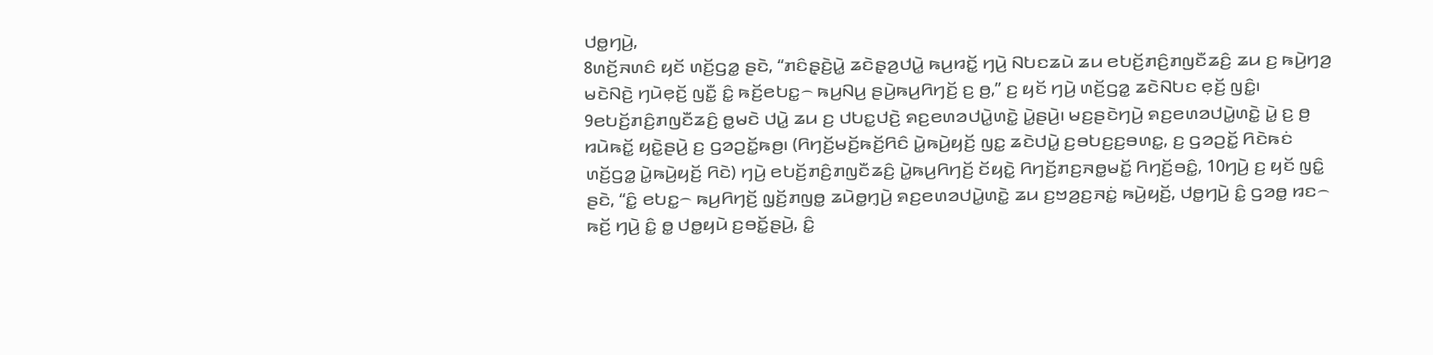ꤓꤥ꤭ꤚꤣꤧ꤬,
8ꤛꤢꤩ꤬ꤏꤛꤢꤨ ꤟꤢꤩ ꤛꤢꤩ꤬ꤞꤤ꤭ ꤔꤢꤧ, “ꤊꤢꤨꤔ꤫ꤢꤧ꤬ꤣꤧ꤭ ꤘꤢꤧꤔ꤫ꤤ꤬ꤓꤣꤧ꤭ ꤒꤣ꤬ꤙꤢꤩ꤭ ꤚꤣꤧ꤬ ꤡꤝꤢꤘꤣꤧ ꤘꤣ ꤕꤝꤢꤩ꤬ꤊꤢꤨ꤬ꤊꤜꤢꤪꤘꤢꤨ꤬ ꤘꤣ ꤢ꤬ ꤒꤣꤧ꤬ꤚꤤ꤬ ꤗꤢꤧꤡꤢꤧ꤬ ꤚꤣꤧꤕ꤫ꤢꤩ꤬ ꤜꤢꤪ꤭ ꤢꤨ꤭ ꤒꤢꤩ꤬ꤕꤝꤢ꤭꤮ ꤒꤣ꤬ꤡꤣ꤬ ꤔꤣꤧ꤬ꤒꤣ꤬ꤖꤚꤢꤩ꤬ ꤢ꤬ ꤥ꤬,” ꤢ꤬ ꤟꤢꤩ ꤚꤣꤧ꤬ ꤛꤢꤩ꤬ꤞꤤ꤭ ꤘꤢꤧꤡꤝꤢ ꤕ꤫ꤢꤩ꤬ ꤜꤢꤨ꤭꤯ 9ꤕꤝꤢꤩ꤬ꤊꤢꤨ꤬ꤊꤜꤢꤪꤘꤢꤨ꤬ ꤥ꤭ꤗꤢꤧ ꤓꤣꤧ꤭ ꤘꤣ ꤢ꤬ ꤓꤝꤢ꤭ꤓꤢꤧ꤬ ꤎꤢ꤬ꤕꤛꤤꤓꤣꤧ꤭ꤛꤢꤧ꤭ ꤣꤧ꤭ꤔꤣꤧ꤬꤯ ꤗꤢ꤬ꤔꤢꤧꤚꤣꤧ꤬ ꤎꤢ꤬ꤕꤛꤤꤓꤣꤧ꤭ꤛꤢꤧ꤭ ꤣꤧ꤭ ꤢ꤬ ꤥ꤬ ꤙꤣꤧꤒꤢꤩ꤭ ꤟꤢꤧ꤭ꤔꤣꤧ꤬ ꤢ꤬ ꤞꤤꤑꤢꤩ꤭ꤒꤥ꤬꤯ (ꤖꤚꤢꤩ꤬ꤗꤢꤩ꤬ꤒꤢꤩ꤬ꤖꤢꤨ ꤣꤧ꤭ꤒꤣꤧ꤬ꤟꤢꤩ꤬ ꤜꤢ꤭ ꤘꤢꤧꤓꤣꤧ꤭ ꤢ꤬ꤋꤝꤢ꤬ꤢ꤬ꤋꤛꤢ꤭, ꤢ꤬ ꤞꤤꤑꤢꤩ꤭ ꤖꤢꤧꤒꤢꤦ ꤛꤢꤩ꤬ꤞꤤ꤭ ꤣꤧ꤭ꤒꤣꤧ꤬ꤟꤢꤩ꤬ ꤖꤢꤧ) ꤚꤣꤧ꤬ ꤕꤝꤢꤩ꤬ꤊꤢꤨ꤬ꤊꤜꤢꤪꤘꤢꤨ꤬ ꤣꤧ꤭ꤒꤣ꤬ꤖꤚꤢꤩ꤬ ꤢꤩꤟꤢꤧ꤭ ꤖꤚꤢꤩ꤬ꤊꤢ꤬ꤏꤥ꤭ꤗꤢꤩ꤭ ꤖꤚꤢꤩ꤬ꤋꤢꤨ꤭, 10ꤚꤣꤧ꤬ ꤢ꤬ ꤟꤢꤩ ꤜꤢꤨ꤭ ꤔꤢꤧ, “ꤢꤨ꤭ ꤕꤝꤢ꤭꤮ ꤒꤣ꤬ꤖꤚꤢꤩ꤬ ꤜ꤫ꤢꤩ꤬ꤊꤜꤥ꤭ ꤘꤣꤧꤥ꤭ꤚ꤫ꤣꤧ꤬ ꤎꤢ꤬ꤕꤛꤤꤓꤣꤧ꤭ꤛꤢꤧ꤭ ꤘꤣ ꤢ꤬ꤠꤤ꤬ꤢ꤬ꤏꤢꤦ꤭ ꤒꤣꤧ꤬ꤟꤢꤩ꤬, ꤓꤥ꤭ꤚꤣꤧ꤬ ꤢꤨ꤭ ꤞꤤꤥ꤭ ꤙꤢ꤮ ꤒꤢꤩ꤬ ꤚꤣꤧ꤬ ꤢꤨ꤭ ꤥ꤭ ꤓꤥ꤭ꤟꤣꤧ ꤢ꤬ꤋꤢꤩ꤭ꤔꤣꤧ꤬, ꤢꤨ꤭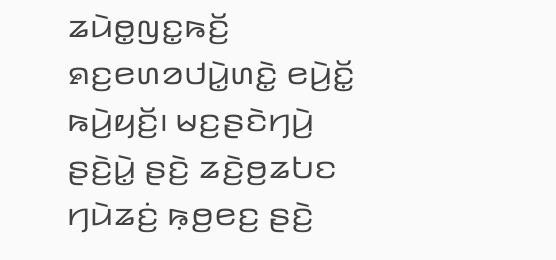ꤘꤣꤧꤥ꤭ꤜꤢ꤭ꤒꤢꤩ꤬ ꤎꤢ꤬ꤕꤛꤤꤓꤣꤧ꤭ꤛꤢꤧ꤭ ꤕꤣꤧ꤬ꤢꤩ꤭ ꤒꤣꤧ꤬ꤟꤢꤩ꤬꤯ ꤗꤢ꤬ꤔꤢꤧꤚꤣꤧ꤬ ꤔꤢꤧ꤬ꤣꤧ꤭ ꤔꤢꤧ꤬ ꤘꤢꤧ꤬ꤥ꤬ꤘꤝꤢ ꤚꤣꤧꤘꤢꤦ꤬ ꤒ꤫ꤥ꤬ꤕꤢ꤬ ꤔꤢꤧ꤬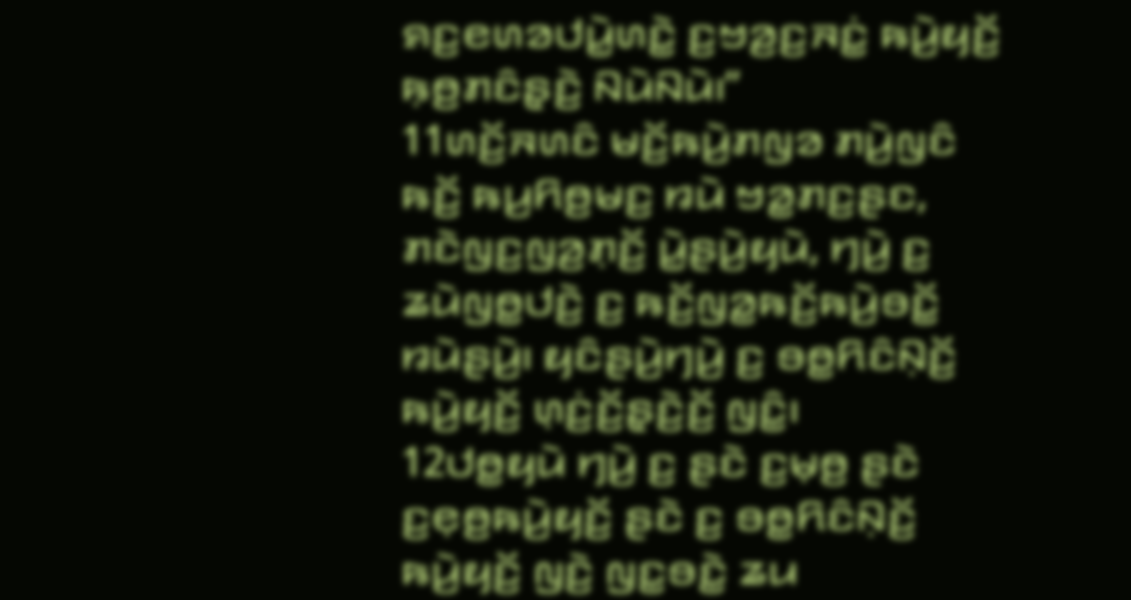ꤎꤢ꤬ꤕꤛꤤꤓꤣꤧ꤭ꤛꤢꤧ꤭ ꤢ꤬ꤠꤤ꤬ꤢ꤬ꤏꤢꤦ꤭ ꤒꤣꤧ꤬ꤟꤢꤩ꤬ ꤒ꤫ꤥ꤬ꤊꤢꤨꤔ꤫ꤢꤧ꤬ ꤡꤣꤧꤡꤣꤧ꤯”
11ꤛꤢꤩ꤬ꤏꤛꤢꤨ ꤗꤢꤩ꤬ꤒꤣꤧ꤬ꤊꤜꤤ ꤊꤣꤧ꤬ꤜꤢꤨ ꤒꤢꤩ꤬ ꤒꤣ꤬ꤖꤥ꤬ꤗꤢ꤬ ꤙꤣꤧ ꤠꤤ꤭ꤊꤢ꤬ꤔꤢ, ꤊꤢꤧꤜꤢ꤬ꤜꤤ꤬ꤊ꤫ꤢꤩ꤬ ꤣꤧ꤭ꤔꤣꤧ꤬ꤟꤣꤧ, ꤚꤣꤧ꤬ ꤢ꤬ ꤘꤣꤧꤜꤥ꤭ꤓꤢꤧ꤬ ꤢ꤬ ꤒꤢꤩ꤬ꤜꤤ꤭ꤒꤢꤩ꤬ꤒꤣꤧ꤬ꤋꤢꤩ꤭ ꤙꤣꤧꤔꤣꤧ꤬꤯ ꤟꤢꤨꤔꤣꤧ꤬ꤚꤣꤧ꤬ ꤢ꤬ ꤋꤥ꤭ꤖꤢꤨꤡ꤫ꤢꤩ꤬ ꤒꤣꤧ꤬ꤟꤢꤩ꤬ ꤛ꤫ꤢꤦ꤬ꤢꤩ꤬ꤔ꤫ꤢꤧ꤬ꤢꤩ꤬ ꤜꤢꤨ꤭꤯
12ꤓꤥ꤭ꤟꤣꤧ ꤚꤣꤧ꤬ ꤢ꤬ ꤔꤢꤧ ꤢ꤬ꤗ꤫ꤥ꤬ ꤔꤢꤧ ꤢ꤬ꤕ꤫ꤥ꤬ꤒꤣꤧ꤬ꤟꤢꤩ꤬ ꤔꤢꤧ ꤢ꤬ ꤋꤥ꤭ꤖꤢꤨꤡ꤫ꤢꤩ꤬ ꤒꤣꤧ꤬ꤟꤢꤩ꤬ ꤜꤢꤧ꤬ ꤜꤢ꤭ꤋꤢꤧ꤭ ꤘꤣ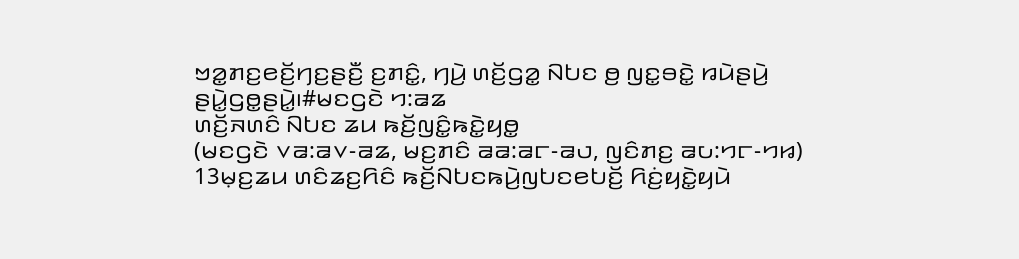ꤠꤤ꤭ꤊꤢ꤬ꤕꤢꤩ꤬ꤚꤢ꤬ꤔꤢꤪ꤬ ꤢ꤬ꤊꤢꤨ꤭, ꤚꤣꤧ꤬ ꤛꤢꤩ꤬ꤞꤤ꤭ ꤡꤝꤢ ꤥ꤬ ꤜꤢ꤭ꤋꤢꤧ꤭ ꤙꤣꤧꤔꤣꤧ꤬ ꤔꤣꤧ꤭ꤞꤥ꤭ꤔꤣꤧ꤭꤯#ꤗꤢꤞꤢꤧ ꤄:꤁꤃
ꤛꤢꤩ꤬ꤏꤛꤢꤨ ꤡꤝꤢ ꤘꤣ ꤒꤢꤩ꤬ꤜꤢꤨ꤭ꤒꤢꤧ꤭ꤟꤥ꤭
(ꤗꤢꤞꤢꤧ ꤂꤁:꤁꤂-꤁꤃, ꤗꤢ꤬ꤊꤢꤨ ꤁꤁:꤁꤅-꤁꤇, ꤜꤢꤨꤊꤢ꤬ ꤁꤉:꤄꤅-꤄꤆)
13ꤗ꤫ꤢ꤬ꤘꤣ ꤛꤢꤨꤘꤢ꤬ꤖꤢꤨ ꤒꤢꤩ꤬ꤡꤝꤢꤒꤣꤧ꤬ꤜꤝꤢꤕꤝꤢꤩ꤬ ꤖꤢꤦ꤬ꤟꤢꤧ꤭ꤟꤣꤧ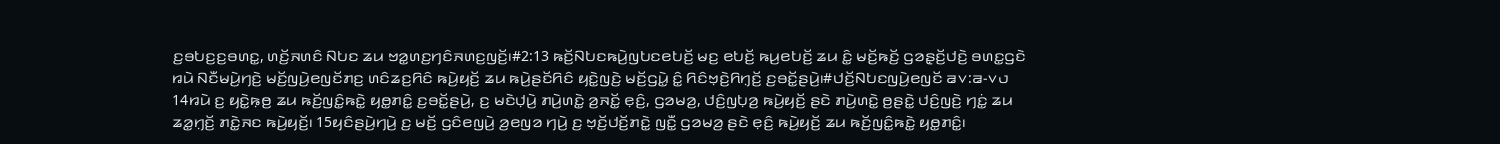ꤢ꤬ꤋꤝꤢ꤬ꤢ꤬ꤋꤛꤢ꤭, ꤛꤢꤩ꤬ꤏꤛꤢꤨ ꤡꤝꤢ ꤘꤣ ꤠꤤ꤭ꤛꤢ꤬ꤚꤢꤨꤏꤛꤢ꤬ꤜꤢꤩ꤬꤯#2:13 ꤒꤢꤩ꤬ꤡꤝꤢꤒꤣꤧ꤬ꤜꤝꤢꤕꤝꤢꤩ꤬ ꤗꤢ꤬ ꤕꤝꤢꤩ꤬ ꤒꤣ꤬ꤕꤝꤢꤩ꤬ ꤘꤣ ꤢꤨ꤭ ꤗꤢꤩ꤬ꤒꤢꤩ꤬ ꤞꤤꤔ꤫ꤢꤩ꤬ꤓꤢꤧ꤬ ꤋꤛꤢ꤭ꤞꤢꤧ ꤙꤣꤧ ꤡꤢꤪꤗꤣꤧ꤬ꤚꤢꤧ꤬ ꤗꤢꤩ꤬ꤜꤣꤧ꤬ꤕꤜꤢꤩꤊꤢ꤬ ꤛꤢꤨꤘꤢ꤬ꤖꤢꤨ ꤒꤣꤧ꤬ꤟꤢꤩ꤬ ꤘꤣ ꤒꤣꤧ꤬ꤔꤢꤩꤖꤢꤨ ꤟꤢꤧ꤭ꤜꤢꤧ꤬ ꤗꤢꤩ꤬ꤞꤣꤧ꤭ ꤢꤨ꤭ ꤖꤢꤨꤠ꤫ꤢꤧ꤬ꤖꤚ꤫ꤢꤩ꤬ ꤢ꤬ꤋꤢꤩ꤭ꤔꤣꤧ꤬꤯#ꤓꤢꤩ꤬ꤡꤝꤢꤜꤣꤧ꤬ꤕꤜꤢꤩ ꤁꤂:꤁-꤂꤇ 14ꤙꤣꤧ ꤢ꤬ ꤟꤢꤧ꤭ꤒ꤫ꤥ꤬ ꤘꤣ ꤒꤢꤩ꤬ꤜꤢꤨ꤭ꤒꤢꤧ꤭ ꤟꤥ꤭ꤊꤢꤨ꤭ ꤢ꤬ꤋꤢꤩ꤭ꤔꤣꤧ꤬, ꤢ꤬ ꤗꤢꤧꤓ꤫ꤣꤧ꤬ ꤊꤣꤧ꤬ꤛꤢꤧ꤭ ꤤ꤬ꤏꤢꤩ꤭ ꤕ꤫ꤢꤨ꤬, ꤞꤤꤗꤤ꤬, ꤓꤢꤨ꤬ꤜꤝ꤫ꤤ꤬ ꤒꤣꤧ꤬ꤟꤢꤩ꤬ ꤔꤢꤧ ꤊꤣꤧ꤬ꤛꤢꤧ꤭ ꤥ꤬ꤔꤢꤧ꤭ ꤓꤢꤨ꤬ꤜꤢꤧ꤬ ꤚꤢꤦ꤭ ꤘꤣ ꤘꤤ꤭ꤚ꤫ꤢꤩ꤬ ꤊꤢꤧ꤭ꤏꤢ ꤒꤣꤧ꤬ꤟꤢꤩ꤬꤯ 15ꤟꤢꤨꤔꤣꤧ꤬ꤚꤣꤧ꤬ ꤢ꤬ ꤗꤢꤩ꤬ ꤞꤢꤨꤕꤜꤣꤧ꤬ ꤤ꤬ꤕꤜꤤ ꤚꤣꤧ꤬ ꤢ꤬ ꤠ꤫ꤢꤩ꤬ꤓꤢꤩ꤬ꤊꤢꤧ꤭ ꤜꤢꤪ꤭ ꤞꤤꤗꤤ꤬ ꤔꤢꤧ ꤕ꤫ꤢꤨ꤬ ꤒꤣꤧ꤬ꤟꤢꤩ꤬ ꤘꤣ ꤒꤢꤩ꤬ꤜꤢꤨ꤭ꤒꤢꤧ꤭ ꤟꤥ꤭ꤊꤢꤨ꤭꤯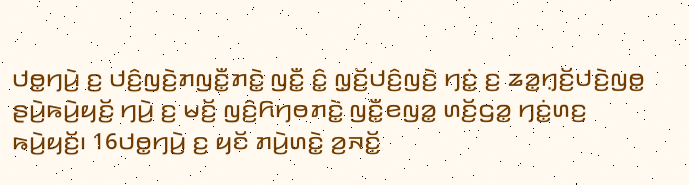ꤓꤥ꤭ꤚꤣꤧ꤬ ꤢ꤬ ꤓꤢꤨ꤬ꤜꤢꤧ꤬ꤊꤜꤢꤪ꤭ꤊꤢꤧ꤭ ꤜꤢꤪ꤭ ꤢꤨ꤭ ꤜ꤫ꤢꤩ꤬ꤓꤢꤨ꤬ꤜꤢꤧ꤬ ꤚꤢꤦ꤭ ꤢ꤬ ꤘꤤ꤭ꤚ꤫ꤢꤩ꤬ꤓꤢꤧ꤬ꤜꤥ꤭ ꤔꤣꤧ꤬ꤒꤣꤧ꤬ꤟꤢꤩ꤬ ꤚꤣꤧ꤬ ꤢ꤬ ꤗꤢꤩ꤬ ꤜꤢꤨ꤬ꤖꤚꤥꤊꤢꤧ꤭ ꤜꤢꤪ꤭ꤕꤜꤤ꤭ ꤛꤢꤩ꤬ꤞꤤ꤭ ꤚꤢꤦ꤭ꤛꤢ꤬ ꤒꤣꤧ꤬ꤟꤢꤩ꤬꤯ 16ꤓꤥ꤭ꤚꤣꤧ꤬ ꤢ꤬ ꤟꤢꤩ ꤊꤣꤧ꤬ꤛꤢꤧ꤭ ꤤ꤬ꤏꤢꤩ꤭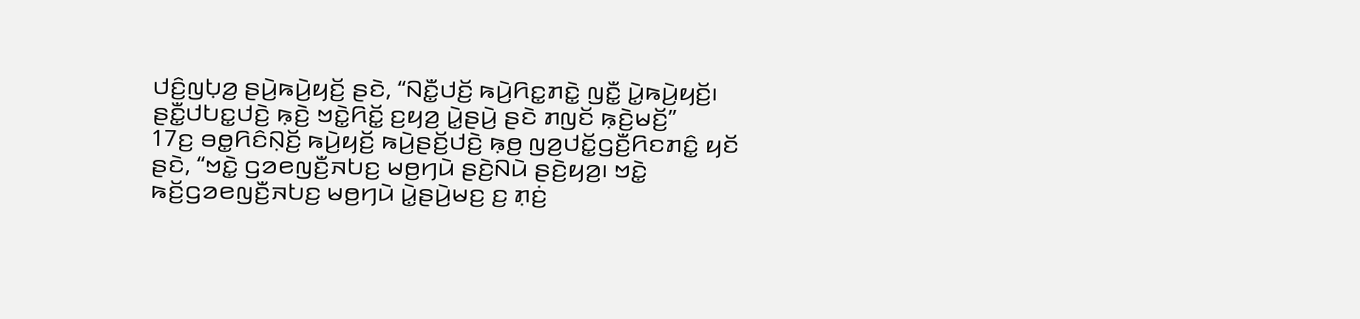ꤓꤢꤨ꤬ꤜꤝ꤫ꤤ꤬ ꤔꤣꤧ꤬ꤒꤣꤧ꤬ꤟꤢꤩ꤬ ꤔꤢꤧ, “ꤡꤢꤪ꤭ꤓꤢꤩ꤬ ꤒꤣꤧ꤬ꤖꤢ꤭ꤊꤢꤧ꤭ ꤜꤢꤪ꤭ ꤣꤧ꤭ꤒꤣꤧ꤬ꤟꤢꤩ꤬꤯ ꤔꤢꤪ꤭ꤓꤝꤢ꤭ꤓꤢꤧ꤬ ꤒ꤫ꤢꤧ꤬ ꤠꤢꤧ꤭ꤖꤢꤩ꤭ ꤢ꤬ꤟꤤ꤬ ꤣꤧ꤭ꤔꤣꤧ꤬ ꤔꤢꤧ ꤊꤜꤢꤩ ꤒ꤫ꤢꤧ꤬ꤗꤢꤩ꤬”
17ꤢ꤬ ꤋꤥ꤭ꤖꤢꤨꤡ꤫ꤢꤩ꤬ ꤒꤣꤧ꤬ꤟꤢꤩ꤬ ꤒꤣꤧ꤬ꤔꤢꤩ꤬ꤓꤢꤧ꤬ ꤒ꤫ꤥ꤬ ꤜꤤ꤬ꤓꤢꤩ꤭ꤞꤢꤪ꤬ꤖꤢꤊꤢꤨ꤭ ꤟꤢꤩ ꤔꤢꤧ, “ꤠꤢꤧ꤭ ꤞꤤꤕꤜꤢꤪ꤬ꤏꤝꤢ꤬ ꤗꤥ꤬ꤚꤣꤧ ꤔꤢꤧ꤬ꤡꤣꤧ ꤔꤢꤧ꤬ꤟꤤ꤬꤯ ꤠꤢꤧ꤭ ꤒꤢꤩ꤬ꤞꤤꤕꤜꤢꤪ꤬ꤏꤝꤢ꤬ ꤗꤥ꤬ꤚꤣꤧ ꤣꤧ꤭ꤔꤣꤧ꤬ꤗꤢ꤬ ꤢ꤬ ꤊ꤫ꤢꤦ꤬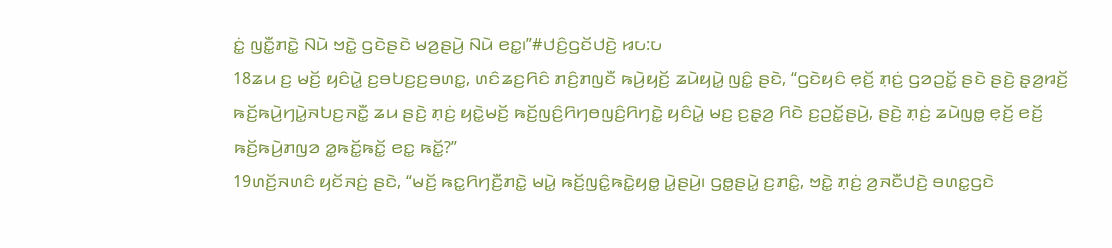ꤢꤦ꤭ ꤜꤢꤪ꤭ꤊꤢꤧ꤭ ꤡꤣꤧ ꤠꤢꤧ꤭ ꤞꤢꤧꤔꤢꤧ ꤗꤤ꤬ꤔꤣꤧ꤬ ꤡꤣꤧ ꤕꤢ꤭꤯”#ꤓꤢꤨ꤬ꤞꤢꤩꤓꤢꤧ꤬ ꤆꤉:꤉
18ꤘꤣ ꤢ꤬ ꤗꤢꤩ꤬ ꤟꤢꤨꤣꤧ꤭ ꤢ꤬ꤋꤝꤢ꤬ꤢ꤬ꤋꤛꤢ꤭, ꤛꤢꤨꤘꤢ꤬ꤖꤢꤨ ꤊꤢꤨ꤬ꤊꤜꤢꤪ ꤒꤣꤧ꤬ꤟꤢꤩ꤬ ꤘꤣꤧꤟꤣꤧ꤭ ꤜꤢꤨ꤭ ꤔꤢꤧ, “ꤞꤢꤧꤟꤢꤨ ꤕ꤫ꤢꤩ꤬ ꤊ꤫ꤢꤦ꤬ ꤞꤤꤑꤢꤩ꤭ ꤔꤢꤧ ꤔꤢꤧ꤬ ꤔ꤫ꤤ꤬ꤙꤢꤩ꤬ ꤒꤢꤩ꤬ꤒꤣꤧ꤬ꤚꤣꤧ꤭ꤏꤝꤢ꤬ꤏꤢꤪ꤭ ꤘꤣ ꤔꤢꤧ꤬ ꤊ꤫ꤢꤦ꤬ ꤟꤢꤧ꤭ꤗꤢꤩ꤬ ꤒꤢꤩ꤬ꤜꤢꤨ꤬ꤖꤚꤥꤜꤢꤨ꤬ꤖꤚꤢꤧ꤭ ꤟꤢꤨꤣꤧ꤭ ꤗꤢ꤬ ꤢ꤬ꤔ꤫ꤤ꤬ ꤖꤢꤧ ꤢ꤬ꤑꤢꤩ꤭ꤔꤣꤧ꤬, ꤔꤢꤧ꤬ ꤊ꤫ꤢꤦ꤬ ꤘꤣꤧꤜꤥ꤭ ꤕ꤫ꤢꤩ꤬ ꤕꤢꤩ꤬ ꤒꤢꤩ꤬ꤒꤣꤧ꤬ꤊꤜꤤ ꤤ꤭ꤒꤢꤩ꤭ꤒꤢꤩ꤭ ꤕꤢ꤭ ꤒꤢꤩ꤭?”
19ꤛꤢꤩ꤬ꤏꤛꤢꤨ ꤟꤢꤩꤏꤢꤦ꤬ ꤔꤢꤧ, “ꤗꤢꤩ꤬ ꤒꤢ꤭ꤖꤚꤢꤪ꤬ꤊꤢꤧ꤭ ꤗꤣꤧ꤭ ꤒꤢꤩ꤬ꤜꤢꤨ꤭ꤒꤢꤧ꤭ꤟꤥ꤭ ꤣꤧ꤭ꤔꤣꤧ꤬꤯ ꤞꤥ꤭ꤔꤣꤧ꤭ ꤢ꤬ꤊꤢꤨ꤭, ꤠꤢꤧ꤭ ꤊ꤫ꤢꤦ꤬ ꤤ꤬ꤏꤢꤪꤓꤢꤧ꤬ ꤋꤛꤢ꤭ꤞꤢꤧ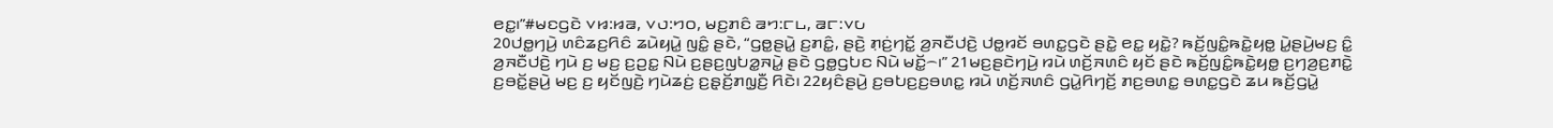ꤕꤢ꤭꤯”#ꤗꤢꤞꤢꤧ ꤂꤆:꤆꤁, ꤂꤇:꤄꤀, ꤗꤢ꤬ꤊꤢꤨ ꤁꤄:꤅꤈, ꤁꤅:꤂꤉
20ꤓꤥ꤭ꤚꤣꤧ꤬ ꤛꤢꤨꤘꤢ꤬ꤖꤢꤨ ꤘꤣꤧꤟꤣꤧ꤭ ꤜꤢꤨ꤭ ꤔꤢꤧ, “ꤞꤥ꤭ꤔꤣꤧ꤭ ꤢ꤬ꤊꤢꤨ꤭, ꤔꤢꤧ꤬ ꤊ꤫ꤢꤦ꤬ꤚꤢꤩ꤭ ꤤ꤬ꤏꤢꤪꤓꤢꤧ꤬ ꤓꤥ꤭ꤙꤢꤩ ꤋꤛꤢ꤭ꤞꤢꤧ ꤔꤢꤧ꤭ ꤕꤢ꤭ ꤟꤢꤧ꤭? ꤒꤢꤩ꤬ꤜꤢꤨ꤭ꤒꤢꤧ꤭ꤟꤥ꤭ ꤣꤧ꤭ꤔꤣꤧ꤬ꤗꤢ꤬ ꤢꤨ꤭ ꤤ꤬ꤏꤢꤪꤓꤢꤧ꤬ ꤚꤣꤧ ꤢ꤬ ꤗꤢ꤬ ꤢ꤬ꤑꤢ꤭ ꤡꤣꤧ ꤢ꤬ꤔꤢ꤬ꤜꤝꤤ꤭ꤏꤣꤧ꤭ ꤔꤢꤧ ꤞꤥ꤭ꤞꤝꤢ ꤡꤣꤧ ꤗꤢꤩ꤭꤮꤯” 21ꤗꤢ꤬ꤔꤢꤧꤚꤣꤧ꤬ ꤙꤣꤧ ꤛꤢꤩ꤬ꤏꤛꤢꤨ ꤟꤢꤩ ꤔꤢꤧ ꤒꤢꤩ꤬ꤜꤢꤨ꤭ꤒꤢꤧ꤭ꤟꤥ꤭ ꤢ꤬ꤚꤤ꤬ꤢ꤬ꤊꤢꤧ꤭ ꤢ꤬ꤋꤢꤩ꤭ꤔꤣꤧ꤬ ꤗꤢ꤬ ꤢ꤬ ꤟꤢꤩꤜꤢꤧ꤬ ꤚꤣꤧꤘꤢꤦ꤬ ꤢ꤬ꤔ꤫ꤢꤩ꤬ꤊꤜ꤫ꤢꤪ꤬ ꤖꤢꤧ꤯ 22ꤟꤢꤨꤔꤣꤧ꤬ ꤢ꤬ꤋꤝꤢ꤬ꤢ꤬ꤋꤛꤢ꤭ ꤙꤣꤧ ꤛꤢꤩ꤬ꤏꤛꤢꤨ ꤞꤣꤧ꤭ꤖꤚꤢꤩ꤬ ꤊꤢ꤬ꤋꤛꤢ꤭ ꤋꤛꤢ꤭ꤞꤢꤧ ꤘꤣ ꤒꤢꤩ꤬ꤞꤣꤧ꤭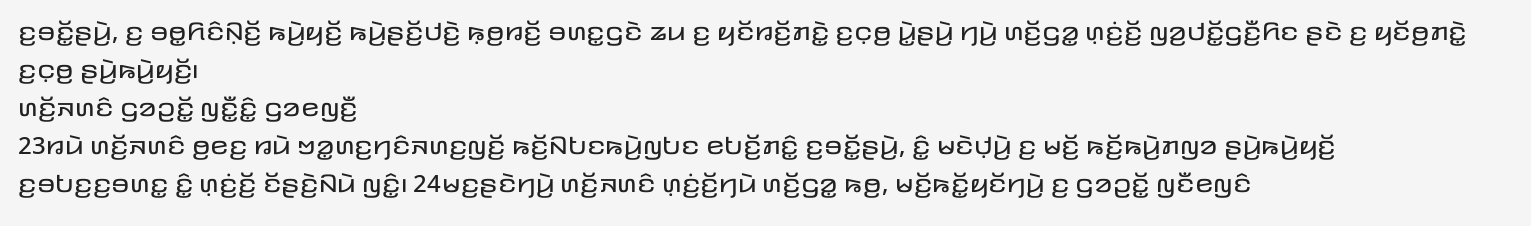ꤢ꤬ꤋꤢꤩ꤭ꤔꤣꤧ꤬, ꤢ꤬ ꤋꤥ꤭ꤖꤢꤨꤡ꤫ꤢꤩ꤬ ꤒꤣꤧ꤬ꤟꤢꤩ꤬ ꤒꤣꤧ꤬ꤔꤢꤩ꤬ꤓꤢꤧ꤬ ꤒ꤫ꤥ꤬ꤙꤢꤩ꤬ ꤋꤛꤢ꤭ꤞꤢꤧ ꤘꤣ ꤢ꤬ ꤟꤢꤩꤙꤢꤩ꤬ꤊꤢꤧ꤭ ꤢ꤬ꤍ꤫ꤥ꤬ ꤣꤧ꤭ꤔꤣꤧ꤬ ꤚꤣꤧ꤬ ꤛꤢꤩ꤬ꤞꤤ꤭ ꤛ꤫ꤢꤦ꤬ꤢꤩ꤬ ꤜꤤ꤬ꤓꤢꤩ꤭ꤞꤢꤪ꤬ꤖꤢ ꤔꤢꤧ ꤢ꤬ ꤟꤢꤩꤥ꤬ꤊꤢꤧ꤭ ꤢ꤬ꤍ꤫ꤥ꤬ ꤔꤣꤧ꤬ꤒꤣꤧ꤬ꤟꤢꤩ꤬꤯
ꤛꤢꤩ꤬ꤏꤛꤢꤨ ꤞꤤꤑꤢꤩ꤭ ꤜꤢꤪ꤭ꤢꤨ꤭ ꤞꤤꤕꤜꤢꤪ꤬
23ꤙꤣꤧ ꤛꤢꤩ꤬ꤏꤛꤢꤨ ꤥ꤬ꤕꤢ꤬ ꤙꤣꤧ ꤠꤤ꤭ꤛꤢ꤬ꤚꤢꤨꤏꤛꤢ꤬ꤜꤢꤩ꤬ ꤒꤢꤩ꤬ꤡꤝꤢꤒꤣꤧ꤬ꤜꤝꤢ ꤕꤝꤢꤩ꤬ꤊꤢꤨ꤭ ꤢ꤬ꤋꤢꤩ꤭ꤔꤣꤧ꤬, ꤢꤨ꤭ ꤗꤢꤧꤓ꤫ꤣꤧ꤬ ꤢ꤬ ꤗꤢꤩ꤬ ꤒꤢꤩ꤬ꤒꤣꤧ꤬ꤊꤜꤤ ꤔꤣꤧ꤬ꤒꤣꤧ꤬ꤟꤢꤩ꤬ ꤢ꤬ꤋꤝꤢ꤬ꤢ꤬ꤋꤛꤢ꤭ ꤢꤨ꤭ ꤛ꤫ꤢꤦ꤬ꤢꤩ꤬ ꤢꤩꤔꤢꤧ꤬ꤡꤣꤧ ꤜꤢꤨ꤭꤯ 24ꤗꤢ꤬ꤔꤢꤧꤚꤣꤧ꤬ ꤛꤢꤩ꤬ꤏꤛꤢꤨ ꤛ꤫ꤢꤦ꤬ꤢꤩ꤬ꤚꤣꤧ ꤛꤢꤩ꤬ꤞꤤ꤭ ꤒꤥ꤬, ꤗꤢꤩ꤬ꤒꤢꤩ꤭ꤟꤢꤩꤚꤣꤧ꤬ ꤢ꤬ ꤞꤤꤑꤢꤩ꤭ ꤜꤢꤪꤕꤜꤢꤨ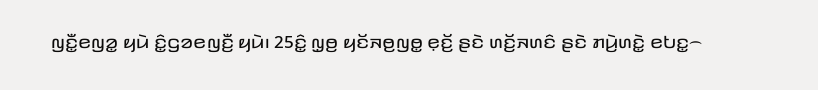ꤜꤢꤪ꤭ꤕꤜꤤ꤭ ꤟꤣꤧ ꤢꤨ꤭ꤞꤤꤕꤜꤢꤪ꤬ ꤟꤣꤧ꤯ 25ꤢꤨ꤭ ꤜ꤫ꤥ꤬ ꤟꤢꤩꤏꤥ꤬ꤜꤥ꤭ ꤕ꤫ꤢꤩ꤬ ꤔꤢꤧ ꤛꤢꤩ꤬ꤏꤛꤢꤨ ꤔꤢꤧ ꤊꤣꤧ꤬ꤛꤢꤧ꤭ ꤕꤝꤢ꤭꤮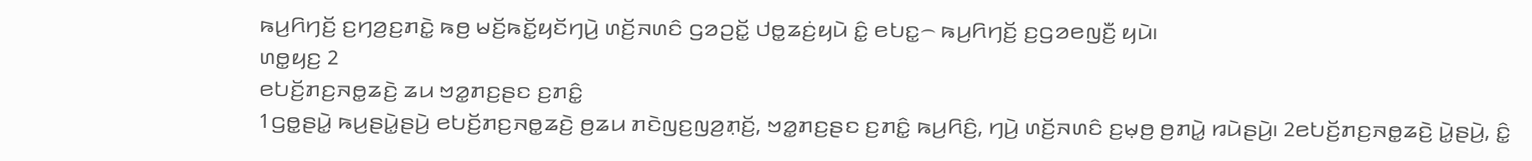ꤒꤣ꤬ꤖꤚꤢꤩ꤬ ꤢ꤬ꤚꤤ꤬ꤢ꤬ꤊꤢꤧ꤭ ꤒꤥ꤬ ꤗꤢꤩ꤬ꤒꤢꤩ꤭ꤟꤢꤩꤚꤣꤧ꤬ ꤛꤢꤩ꤬ꤏꤛꤢꤨ ꤞꤤꤑꤢꤩ꤭ ꤓꤥ꤭ꤘꤢꤦ꤬ꤟꤣꤧ ꤢꤨ꤭ ꤕꤝꤢ꤭꤮ ꤒꤣ꤬ꤖꤚꤢꤩ꤬ ꤢ꤬ꤞꤤꤕꤜꤢꤪ꤬ ꤟꤣꤧ꤯
ꤛꤥ꤭ꤟꤢ꤬ 2
ꤕꤝꤢꤩ꤬ꤊꤢ꤬ꤏꤥ꤭ꤘꤢꤧ꤬ ꤘꤣ ꤠꤤ꤭ꤊꤢ꤬ꤔꤢ ꤢ꤬ꤊꤢꤨ꤭
1ꤞꤥ꤭ꤔꤣꤧ꤭ ꤒꤣ꤬ꤔꤣꤧ꤭ꤔꤣꤧ꤬ ꤕꤝꤢꤩ꤬ꤊꤢ꤬ꤏꤥ꤭ꤘꤢꤧ꤬ ꤥ꤬ꤘꤣ ꤊꤢꤧꤜꤢ꤬ꤜꤤ꤬ꤊ꤫ꤢꤩ꤬, ꤠꤤ꤭ꤊꤢ꤬ꤔꤢ ꤢ꤬ꤊꤢꤨ꤭ ꤒꤣ꤬ꤖꤢꤨ꤬, ꤚꤣꤧ꤬ ꤛꤢꤩ꤬ꤏꤛꤢꤨ ꤢ꤬ꤗ꤫ꤥ꤬ ꤥ꤬ꤊꤣꤧ꤭ ꤙꤣꤧꤔꤣꤧ꤬꤯ 2ꤕꤝꤢꤩ꤬ꤊꤢ꤬ꤏꤥ꤭ꤘꤢꤧ꤬ ꤣꤧ꤭ꤔꤣꤧ꤬, ꤢꤨ꤭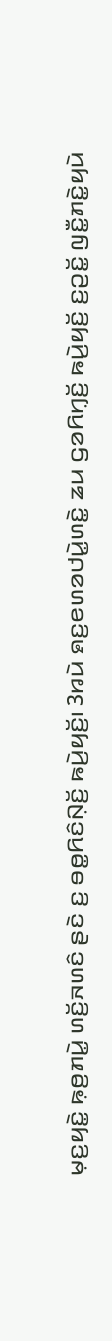ꤗ꤫ꤢ꤬ꤟꤢꤧ꤭ ꤒ꤫ꤥ꤬ꤊꤣꤧ꤭ ꤛꤢꤩ꤬ꤏꤛꤢꤨ ꤔꤢꤧ ꤢ꤬ ꤋꤥ꤭ꤖꤢꤨꤡ꤫ꤢꤩ꤬ ꤒꤣꤧ꤬ꤟꤢꤩ꤬꤯ 3ꤙꤣꤧ ꤎꤢ꤬ꤕꤛꤤꤓꤣꤧ꤭ꤛꤢꤧ꤭ ꤘꤣ ꤞꤤꤖꤚ꤫ꤢꤩ꤬ ꤒꤣꤧ꤬ꤟꤢꤩ꤬ ꤢ꤬ꤑꤢꤩ꤭ ꤜꤢꤪ꤭ꤊꤢꤧ꤭ꤟꤣꤧ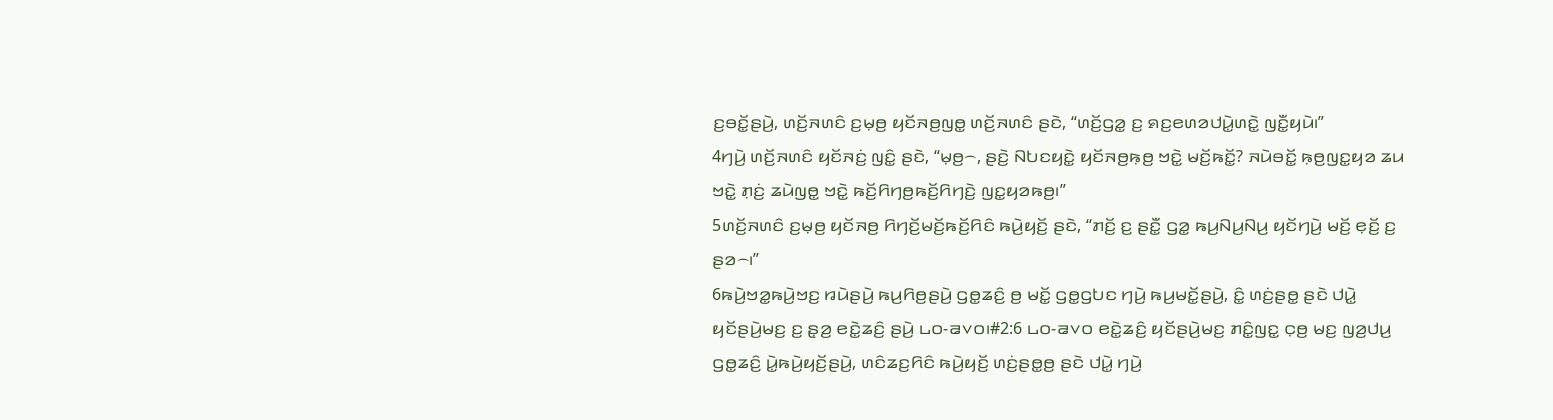ꤢ꤬ꤋꤢꤩ꤭ꤔꤣꤧ꤬, ꤛꤢꤩ꤬ꤏꤛꤢꤨ ꤢ꤬ꤗ꤫ꤥ꤬ ꤟꤢꤩꤏꤥ꤬ꤜꤥ꤭ ꤛꤢꤩ꤬ꤏꤛꤢꤨ ꤔꤢꤧ, “ꤛꤢꤩ꤬ꤞꤤ꤭ ꤢ꤬ ꤎꤢ꤬ꤕꤛꤤꤓꤣꤧ꤭ꤛꤢꤧ꤭ ꤜꤢꤪ꤭ꤟꤣꤧ꤯”
4ꤚꤣꤧ꤬ ꤛꤢꤩ꤬ꤏꤛꤢꤨ ꤟꤢꤩꤏꤢꤦ꤬ ꤜꤢꤨ꤭ ꤔꤢꤧ, “ꤗ꤫ꤥ꤬꤮, ꤔꤢꤧ꤬ ꤡꤝꤢꤟꤢꤧ꤭ ꤟꤢꤩꤏꤥ꤬ꤒ꤫ꤥ꤬ ꤠꤢꤧ꤭ ꤗꤢꤩ꤬ꤒꤢꤩ꤭? ꤏꤣꤧꤋꤢꤩ꤭ ꤒ꤫ꤥ꤬ꤜꤢ꤭ꤟꤤ ꤘꤣ ꤠꤢꤧ꤭ ꤊ꤫ꤢꤦ꤬ ꤘꤣꤧꤜꤥ꤭ ꤠꤢꤧ꤭ ꤒꤢꤩ꤬ꤖꤚꤥ꤬ꤒꤢꤩ꤬ꤖꤚꤢꤧ꤬ ꤜꤢ꤭ꤟꤤꤒꤥ꤬꤯”
5ꤛꤢꤩ꤬ꤏꤛꤢꤨ ꤢ꤬ꤗ꤫ꤥ꤬ ꤟꤢꤩꤏꤥ꤬ ꤖꤚꤢꤩ꤬ꤗꤢꤩ꤬ꤒꤢꤩ꤬ꤖꤢꤨ ꤒꤣꤧ꤬ꤟꤢꤩ꤬ ꤔꤢꤧ, “ꤊꤢꤩ꤬ ꤢ꤬ ꤔꤢꤪ꤭ ꤞꤤ꤭ ꤒꤣ꤬ꤡꤣ꤬ꤡꤣ꤬ ꤟꤢꤩꤚꤣꤧ꤬ ꤗꤢꤩ꤬ ꤕ꤫ꤢꤩ꤬ ꤢ꤬ ꤔꤤ꤮꤯”
6ꤒꤣꤧ꤬ꤠꤤ꤭ꤒꤣꤧ꤬ꤠꤢ꤬ ꤙꤣꤧꤔꤣꤧ꤬ ꤒꤣ꤬ꤖꤥ꤬ꤔꤣꤧ꤬ ꤞꤥ꤭ꤘꤢꤨ꤬ ꤥ꤬ ꤗꤢꤩ꤭ ꤞꤥ꤭ꤞꤝꤢ ꤚꤣꤧ꤬ ꤒꤣ꤬ꤗꤢꤩ꤭ꤔꤣꤧ꤬, ꤢꤨ꤭ ꤛꤢꤦ꤬ꤔꤥ꤭ ꤔꤢꤧ ꤓꤣꤧ꤭ ꤟꤢꤩꤔꤣꤧ꤬ꤗꤢ꤬ ꤢ꤬ ꤔ꤫ꤤ꤬ ꤕꤢꤧ꤭ꤘꤢꤨ꤬ ꤔꤣꤧ꤬ ꤈꤀-꤁꤂꤀꤯#2:6 ꤈꤀-꤁꤂꤀ ꤕꤢꤧ꤭ꤘꤢꤨ꤬ ꤟꤢꤩꤔꤣꤧ꤬ꤗꤢ꤬ ꤊꤢꤨ꤭ꤜꤢ꤭ ꤍ꤫ꤥ꤬ ꤗꤢ꤬ ꤜꤤ꤬ꤓꤣ꤬ ꤞꤥ꤭ꤘꤢꤨ꤬ ꤣꤧ꤭ꤒꤣꤧ꤬ꤟꤢꤩ꤬ꤔꤣꤧ꤬, ꤛꤢꤨꤘꤢ꤬ꤖꤢꤨ ꤒꤣꤧ꤬ꤟꤢꤩ꤬ ꤛꤢꤦ꤬ꤔꤥ꤭ꤥ꤬ ꤔꤢꤧ ꤓꤣꤧ꤭ ꤚꤣꤧ꤬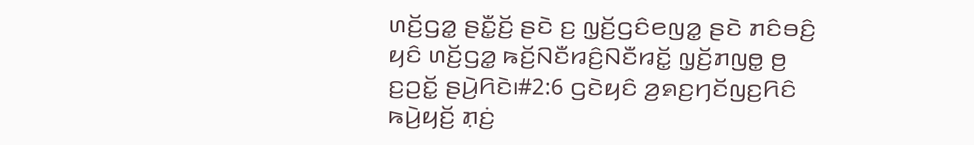ꤛꤢꤩ꤬ꤞꤤ꤭ ꤔꤢꤪ꤭ꤢꤩ꤬ ꤔꤢꤧ ꤢ꤬ ꤜ꤫ꤢꤩ꤬ꤞꤢꤨꤕꤜꤤ꤭ ꤔꤢꤧ ꤊꤢꤨꤋꤢꤨ꤬ ꤟꤢꤨ ꤛꤢꤩ꤬ꤞꤤ꤭ ꤒꤢꤩ꤬ꤡꤢꤪꤙꤢꤨ꤬ꤡꤢꤪꤙꤢꤩ꤭ ꤜ꤫ꤢꤩ꤬ꤊꤜꤥ꤭ ꤥ꤬ ꤢ꤬ꤑꤢꤩ꤭ ꤔꤣꤧ꤬ꤖꤢꤧ꤯#2:6 ꤞꤢꤧꤟꤢꤨ ꤤ꤬ꤎꤢ꤬ꤚꤢꤩꤜꤢ꤬ꤖꤢꤨ ꤒꤣꤧ꤬ꤟꤢꤩ꤬ ꤊ꤫ꤢꤦ꤬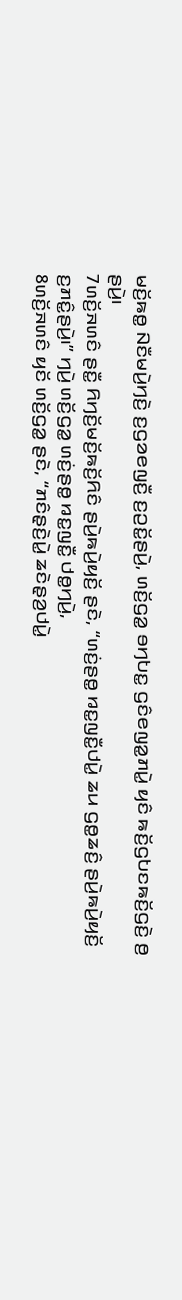ꤗꤢꤩ꤬ꤒꤥ꤭ ꤡꤢꤪꤗꤣꤧ꤬ꤚꤢꤧ꤬ ꤢ꤬ꤞꤤꤕꤜꤢꤪ꤬ ꤢ꤬ꤑꤢꤩ꤭ꤔꤣꤧ꤬, ꤛꤢꤩ꤬ꤞꤤ꤭ ꤋꤚꤝꤢ꤭ ꤞꤢꤨꤕꤜꤤ꤭ꤊꤣꤧ꤭ ꤟꤢꤨ ꤒꤢꤩ꤬ꤞꤝꤢꤒꤢꤩ꤬ꤞꤢꤧ꤬ ꤥ꤬ ꤔꤣꤧ꤬꤯
7ꤛꤢꤩ꤬ꤏꤛꤢꤨ ꤔꤢꤪ꤭ ꤖꤚꤢꤩ꤬ꤗꤢꤩ꤬ꤒꤢꤩ꤬ꤖꤢꤨ ꤔꤣꤧ꤬ꤒꤣꤧ꤬ꤟꤢꤩ꤬ ꤔꤢꤧ, “ꤛꤢꤦ꤬ꤔꤥ꤭ ꤙꤢ꤭ꤜꤢꤪ꤭ꤓꤣꤧ꤭ ꤘꤣ ꤞꤥ꤭ꤘꤢꤨ꤬ ꤔꤣꤧ꤬ꤒꤣꤧ꤬ꤟꤢꤩ꤬ ꤢ꤬ꤊꤢꤨ꤭ꤔꤣꤧ꤬꤯” ꤚꤣꤧ꤬ ꤛꤢꤩ꤬ꤞꤤ꤭ ꤛꤢꤦ꤬ꤔꤥ꤭ ꤙꤢ꤭ꤜꤢꤪ꤭ ꤓꤥ꤭ꤚꤣꤧ꤬,
8ꤛꤢꤩ꤬ꤏꤛꤢꤨ ꤟꤢꤩ ꤛꤢꤩ꤬ꤞꤤ꤭ ꤔꤢꤧ, “ꤊꤢꤨꤔ꤫ꤢꤧ꤬ꤣꤧ꤭ ꤘꤢꤧꤔ꤫ꤤ꤬ꤓꤣꤧ꤭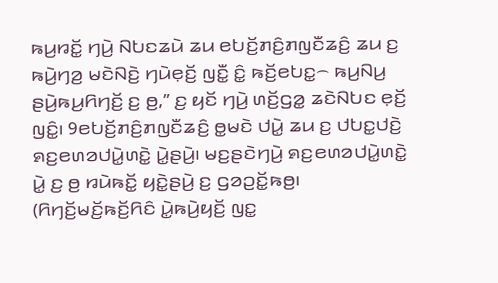ꤒꤣ꤬ꤙꤢꤩ꤭ ꤚꤣꤧ꤬ ꤡꤝꤢꤘꤣꤧ ꤘꤣ ꤕꤝꤢꤩ꤬ꤊꤢꤨ꤬ꤊꤜꤢꤪꤘꤢꤨ꤬ ꤘꤣ ꤢ꤬ ꤒꤣꤧ꤬ꤚꤤ꤬ ꤗꤢꤧꤡꤢꤧ꤬ ꤚꤣꤧꤕ꤫ꤢꤩ꤬ ꤜꤢꤪ꤭ ꤢꤨ꤭ ꤒꤢꤩ꤬ꤕꤝꤢ꤭꤮ ꤒꤣ꤬ꤡꤣ꤬ ꤔꤣꤧ꤬ꤒꤣ꤬ꤖꤚꤢꤩ꤬ ꤢ꤬ ꤥ꤬,” ꤢ꤬ ꤟꤢꤩ ꤚꤣꤧ꤬ ꤛꤢꤩ꤬ꤞꤤ꤭ ꤘꤢꤧꤡꤝꤢ ꤕ꤫ꤢꤩ꤬ ꤜꤢꤨ꤭꤯ 9ꤕꤝꤢꤩ꤬ꤊꤢꤨ꤬ꤊꤜꤢꤪꤘꤢꤨ꤬ ꤥ꤭ꤗꤢꤧ ꤓꤣꤧ꤭ ꤘꤣ ꤢ꤬ ꤓꤝꤢ꤭ꤓꤢꤧ꤬ ꤎꤢ꤬ꤕꤛꤤꤓꤣꤧ꤭ꤛꤢꤧ꤭ ꤣꤧ꤭ꤔꤣꤧ꤬꤯ ꤗꤢ꤬ꤔꤢꤧꤚꤣꤧ꤬ ꤎꤢ꤬ꤕꤛꤤꤓꤣꤧ꤭ꤛꤢꤧ꤭ ꤣꤧ꤭ ꤢ꤬ ꤥ꤬ ꤙꤣꤧꤒꤢꤩ꤭ ꤟꤢꤧ꤭ꤔꤣꤧ꤬ ꤢ꤬ ꤞꤤꤑꤢꤩ꤭ꤒꤥ꤬꤯ (ꤖꤚꤢꤩ꤬ꤗꤢꤩ꤬ꤒꤢꤩ꤬ꤖꤢꤨ ꤣꤧ꤭ꤒꤣꤧ꤬ꤟꤢꤩ꤬ ꤜꤢ꤭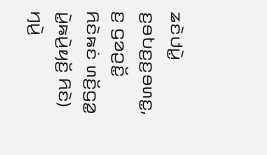ꤘꤢꤧꤓꤣꤧ꤭ ꤢ꤬ꤋꤝꤢ꤬ꤢ꤬ꤋꤛꤢ꤭, ꤢ꤬ ꤞꤤꤑꤢꤩ꤭ ꤖꤢꤧꤒꤢꤦ ꤛꤢꤩ꤬ꤞꤤ꤭ ꤣꤧ꤭ꤒꤣꤧ꤬ꤟꤢꤩ꤬ ꤖꤢꤧ) ꤚꤣꤧ꤬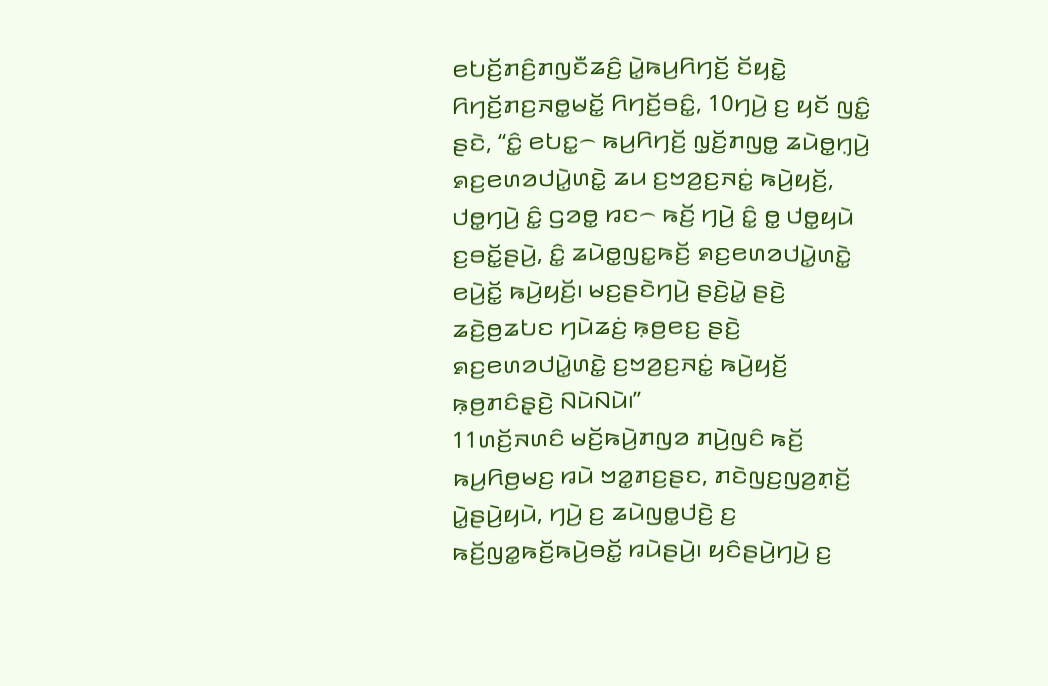ꤕꤝꤢꤩ꤬ꤊꤢꤨ꤬ꤊꤜꤢꤪꤘꤢꤨ꤬ ꤣꤧ꤭ꤒꤣ꤬ꤖꤚꤢꤩ꤬ ꤢꤩꤟꤢꤧ꤭ ꤖꤚꤢꤩ꤬ꤊꤢ꤬ꤏꤥ꤭ꤗꤢꤩ꤭ ꤖꤚꤢꤩ꤬ꤋꤢꤨ꤭, 10ꤚꤣꤧ꤬ ꤢ꤬ ꤟꤢꤩ ꤜꤢꤨ꤭ ꤔꤢꤧ, “ꤢꤨ꤭ ꤕꤝꤢ꤭꤮ ꤒꤣ꤬ꤖꤚꤢꤩ꤬ ꤜ꤫ꤢꤩ꤬ꤊꤜꤥ꤭ ꤘꤣꤧꤥ꤭ꤚ꤫ꤣꤧ꤬ ꤎꤢ꤬ꤕꤛꤤꤓꤣꤧ꤭ꤛꤢꤧ꤭ ꤘꤣ ꤢ꤬ꤠꤤ꤬ꤢ꤬ꤏꤢꤦ꤭ ꤒꤣꤧ꤬ꤟꤢꤩ꤬, ꤓꤥ꤭ꤚꤣꤧ꤬ ꤢꤨ꤭ ꤞꤤꤥ꤭ ꤙꤢ꤮ ꤒꤢꤩ꤬ ꤚꤣꤧ꤬ ꤢꤨ꤭ ꤥ꤭ ꤓꤥ꤭ꤟꤣꤧ ꤢ꤬ꤋꤢꤩ꤭ꤔꤣꤧ꤬, ꤢꤨ꤭ ꤘꤣꤧꤥ꤭ꤜꤢ꤭ꤒꤢꤩ꤬ ꤎꤢ꤬ꤕꤛꤤꤓꤣꤧ꤭ꤛꤢꤧ꤭ ꤕꤣꤧ꤬ꤢꤩ꤭ ꤒꤣꤧ꤬ꤟꤢꤩ꤬꤯ ꤗꤢ꤬ꤔꤢꤧꤚꤣꤧ꤬ ꤔꤢꤧ꤬ꤣꤧ꤭ ꤔꤢꤧ꤬ ꤘꤢꤧ꤬ꤥ꤬ꤘꤝꤢ ꤚꤣꤧꤘꤢꤦ꤬ ꤒ꤫ꤥ꤬ꤕꤢ꤬ ꤔꤢꤧ꤬ ꤎꤢ꤬ꤕꤛꤤꤓꤣꤧ꤭ꤛꤢꤧ꤭ ꤢ꤬ꤠꤤ꤬ꤢ꤬ꤏꤢꤦ꤭ ꤒꤣꤧ꤬ꤟꤢꤩ꤬ ꤒ꤫ꤥ꤬ꤊꤢꤨꤔ꤫ꤢꤧ꤬ ꤡꤣꤧꤡꤣꤧ꤯”
11ꤛꤢꤩ꤬ꤏꤛꤢꤨ ꤗꤢꤩ꤬ꤒꤣꤧ꤬ꤊꤜꤤ ꤊꤣꤧ꤬ꤜꤢꤨ ꤒꤢꤩ꤬ ꤒꤣ꤬ꤖꤥ꤬ꤗꤢ꤬ ꤙꤣꤧ ꤠꤤ꤭ꤊꤢ꤬ꤔꤢ, ꤊꤢꤧꤜꤢ꤬ꤜꤤ꤬ꤊ꤫ꤢꤩ꤬ ꤣꤧ꤭ꤔꤣꤧ꤬ꤟꤣꤧ, ꤚꤣꤧ꤬ ꤢ꤬ ꤘꤣꤧꤜꤥ꤭ꤓꤢꤧ꤬ ꤢ꤬ ꤒꤢꤩ꤬ꤜꤤ꤭ꤒꤢꤩ꤬ꤒꤣꤧ꤬ꤋꤢꤩ꤭ ꤙꤣꤧꤔꤣꤧ꤬꤯ ꤟꤢꤨꤔꤣꤧ꤬ꤚꤣꤧ꤬ ꤢ꤬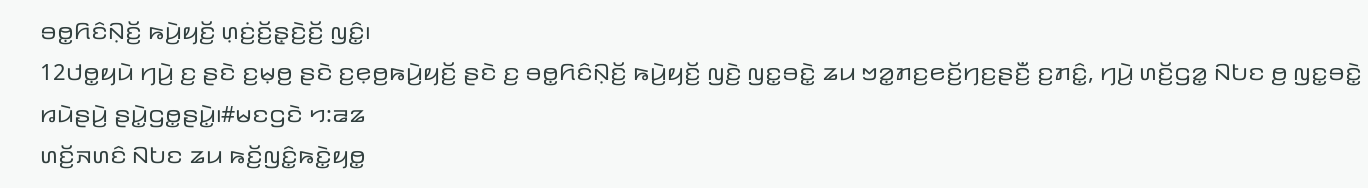ꤋꤥ꤭ꤖꤢꤨꤡ꤫ꤢꤩ꤬ ꤒꤣꤧ꤬ꤟꤢꤩ꤬ ꤛ꤫ꤢꤦ꤬ꤢꤩ꤬ꤔ꤫ꤢꤧ꤬ꤢꤩ꤬ ꤜꤢꤨ꤭꤯
12ꤓꤥ꤭ꤟꤣꤧ ꤚꤣꤧ꤬ ꤢ꤬ ꤔꤢꤧ ꤢ꤬ꤗ꤫ꤥ꤬ ꤔꤢꤧ ꤢ꤬ꤕ꤫ꤥ꤬ꤒꤣꤧ꤬ꤟꤢꤩ꤬ ꤔꤢꤧ ꤢ꤬ ꤋꤥ꤭ꤖꤢꤨꤡ꤫ꤢꤩ꤬ ꤒꤣꤧ꤬ꤟꤢꤩ꤬ ꤜꤢꤧ꤬ ꤜꤢ꤭ꤋꤢꤧ꤭ ꤘꤣ ꤠꤤ꤭ꤊꤢ꤬ꤕꤢꤩ꤬ꤚꤢ꤬ꤔꤢꤪ꤬ ꤢ꤬ꤊꤢꤨ꤭, ꤚꤣꤧ꤬ ꤛꤢꤩ꤬ꤞꤤ꤭ ꤡꤝꤢ ꤥ꤬ ꤜꤢ꤭ꤋꤢꤧ꤭ ꤙꤣꤧꤔꤣꤧ꤬ ꤔꤣꤧ꤭ꤞꤥ꤭ꤔꤣꤧ꤭꤯#ꤗꤢꤞꤢꤧ ꤄:꤁꤃
ꤛꤢꤩ꤬ꤏꤛꤢꤨ ꤡꤝꤢ ꤘꤣ ꤒꤢꤩ꤬ꤜꤢꤨ꤭ꤒꤢꤧ꤭ꤟꤥ꤭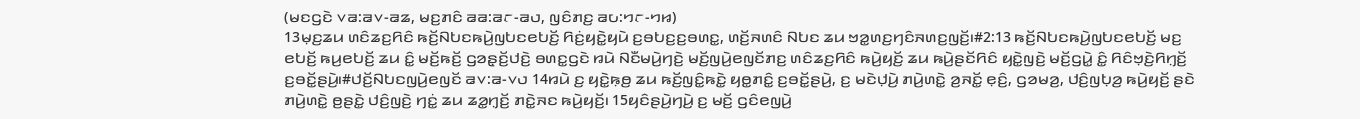(ꤗꤢꤞꤢꤧ ꤂꤁:꤁꤂-꤁꤃, ꤗꤢ꤬ꤊꤢꤨ ꤁꤁:꤁꤅-꤁꤇, ꤜꤢꤨꤊꤢ꤬ ꤁꤉:꤄꤅-꤄꤆)
13ꤗ꤫ꤢ꤬ꤘꤣ ꤛꤢꤨꤘꤢ꤬ꤖꤢꤨ ꤒꤢꤩ꤬ꤡꤝꤢꤒꤣꤧ꤬ꤜꤝꤢꤕꤝꤢꤩ꤬ ꤖꤢꤦ꤬ꤟꤢꤧ꤭ꤟꤣꤧ ꤢ꤬ꤋꤝꤢ꤬ꤢ꤬ꤋꤛꤢ꤭, ꤛꤢꤩ꤬ꤏꤛꤢꤨ ꤡꤝꤢ ꤘꤣ ꤠꤤ꤭ꤛꤢ꤬ꤚꤢꤨꤏꤛꤢ꤬ꤜꤢꤩ꤬꤯#2:13 ꤒꤢꤩ꤬ꤡꤝꤢꤒꤣꤧ꤬ꤜꤝꤢꤕꤝꤢꤩ꤬ ꤗꤢ꤬ ꤕꤝꤢꤩ꤬ ꤒꤣ꤬ꤕꤝꤢꤩ꤬ ꤘꤣ ꤢꤨ꤭ ꤗꤢꤩ꤬ꤒꤢꤩ꤬ ꤞꤤꤔ꤫ꤢꤩ꤬ꤓꤢꤧ꤬ ꤋꤛꤢ꤭ꤞꤢꤧ ꤙꤣꤧ ꤡꤢꤪꤗꤣꤧ꤬ꤚꤢꤧ꤬ ꤗꤢꤩ꤬ꤜꤣꤧ꤬ꤕꤜꤢꤩꤊꤢ꤬ ꤛꤢꤨꤘꤢ꤬ꤖꤢꤨ ꤒꤣꤧ꤬ꤟꤢꤩ꤬ ꤘꤣ ꤒꤣꤧ꤬ꤔꤢꤩꤖꤢꤨ ꤟꤢꤧ꤭ꤜꤢꤧ꤬ ꤗꤢꤩ꤬ꤞꤣꤧ꤭ ꤢꤨ꤭ ꤖꤢꤨꤠ꤫ꤢꤧ꤬ꤖꤚ꤫ꤢꤩ꤬ ꤢ꤬ꤋꤢꤩ꤭ꤔꤣꤧ꤬꤯#ꤓꤢꤩ꤬ꤡꤝꤢꤜꤣꤧ꤬ꤕꤜꤢꤩ ꤁꤂:꤁-꤂꤇ 14ꤙꤣꤧ ꤢ꤬ ꤟꤢꤧ꤭ꤒ꤫ꤥ꤬ ꤘꤣ ꤒꤢꤩ꤬ꤜꤢꤨ꤭ꤒꤢꤧ꤭ ꤟꤥ꤭ꤊꤢꤨ꤭ ꤢ꤬ꤋꤢꤩ꤭ꤔꤣꤧ꤬, ꤢ꤬ ꤗꤢꤧꤓ꤫ꤣꤧ꤬ ꤊꤣꤧ꤬ꤛꤢꤧ꤭ ꤤ꤬ꤏꤢꤩ꤭ ꤕ꤫ꤢꤨ꤬, ꤞꤤꤗꤤ꤬, ꤓꤢꤨ꤬ꤜꤝ꤫ꤤ꤬ ꤒꤣꤧ꤬ꤟꤢꤩ꤬ ꤔꤢꤧ ꤊꤣꤧ꤬ꤛꤢꤧ꤭ ꤥ꤬ꤔꤢꤧ꤭ ꤓꤢꤨ꤬ꤜꤢꤧ꤬ ꤚꤢꤦ꤭ ꤘꤣ ꤘꤤ꤭ꤚ꤫ꤢꤩ꤬ ꤊꤢꤧ꤭ꤏꤢ ꤒꤣꤧ꤬ꤟꤢꤩ꤬꤯ 15ꤟꤢꤨꤔꤣꤧ꤬ꤚꤣꤧ꤬ ꤢ꤬ ꤗꤢꤩ꤬ ꤞꤢꤨꤕꤜꤣꤧ꤬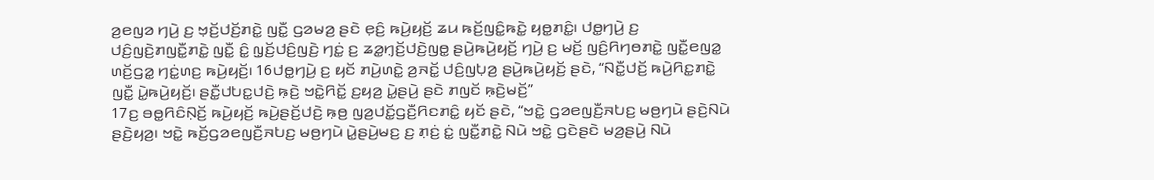ꤤ꤬ꤕꤜꤤ ꤚꤣꤧ꤬ ꤢ꤬ ꤠ꤫ꤢꤩ꤬ꤓꤢꤩ꤬ꤊꤢꤧ꤭ ꤜꤢꤪ꤭ ꤞꤤꤗꤤ꤬ ꤔꤢꤧ ꤕ꤫ꤢꤨ꤬ ꤒꤣꤧ꤬ꤟꤢꤩ꤬ ꤘꤣ ꤒꤢꤩ꤬ꤜꤢꤨ꤭ꤒꤢꤧ꤭ ꤟꤥ꤭ꤊꤢꤨ꤭꤯ ꤓꤥ꤭ꤚꤣꤧ꤬ ꤢ꤬ ꤓꤢꤨ꤬ꤜꤢꤧ꤬ꤊꤜꤢꤪ꤭ꤊꤢꤧ꤭ ꤜꤢꤪ꤭ ꤢꤨ꤭ ꤜ꤫ꤢꤩ꤬ꤓꤢꤨ꤬ꤜꤢꤧ꤬ ꤚꤢꤦ꤭ ꤢ꤬ ꤘꤤ꤭ꤚ꤫ꤢꤩ꤬ꤓꤢꤧ꤬ꤜꤥ꤭ ꤔꤣꤧ꤬ꤒꤣꤧ꤬ꤟꤢꤩ꤬ ꤚꤣꤧ꤬ ꤢ꤬ ꤗꤢꤩ꤬ ꤜꤢꤨ꤬ꤖꤚꤥꤊꤢꤧ꤭ ꤜꤢꤪ꤭ꤕꤜꤤ꤭ ꤛꤢꤩ꤬ꤞꤤ꤭ ꤚꤢꤦ꤭ꤛꤢ꤬ ꤒꤣꤧ꤬ꤟꤢꤩ꤬꤯ 16ꤓꤥ꤭ꤚꤣꤧ꤬ ꤢ꤬ ꤟꤢꤩ ꤊꤣꤧ꤬ꤛꤢꤧ꤭ ꤤ꤬ꤏꤢꤩ꤭ ꤓꤢꤨ꤬ꤜꤝ꤫ꤤ꤬ ꤔꤣꤧ꤬ꤒꤣꤧ꤬ꤟꤢꤩ꤬ ꤔꤢꤧ, “ꤡꤢꤪ꤭ꤓꤢꤩ꤬ ꤒꤣꤧ꤬ꤖꤢ꤭ꤊꤢꤧ꤭ ꤜꤢꤪ꤭ ꤣꤧ꤭ꤒꤣꤧ꤬ꤟꤢꤩ꤬꤯ ꤔꤢꤪ꤭ꤓꤝꤢ꤭ꤓꤢꤧ꤬ ꤒ꤫ꤢꤧ꤬ ꤠꤢꤧ꤭ꤖꤢꤩ꤭ ꤢ꤬ꤟꤤ꤬ ꤣꤧ꤭ꤔꤣꤧ꤬ ꤔꤢꤧ ꤊꤜꤢꤩ ꤒ꤫ꤢꤧ꤬ꤗꤢꤩ꤬”
17ꤢ꤬ ꤋꤥ꤭ꤖꤢꤨꤡ꤫ꤢꤩ꤬ ꤒꤣꤧ꤬ꤟꤢꤩ꤬ ꤒꤣꤧ꤬ꤔꤢꤩ꤬ꤓꤢꤧ꤬ ꤒ꤫ꤥ꤬ ꤜꤤ꤬ꤓꤢꤩ꤭ꤞꤢꤪ꤬ꤖꤢꤊꤢꤨ꤭ ꤟꤢꤩ ꤔꤢꤧ, “ꤠꤢꤧ꤭ ꤞꤤꤕꤜꤢꤪ꤬ꤏꤝꤢ꤬ ꤗꤥ꤬ꤚꤣꤧ ꤔꤢꤧ꤬ꤡꤣꤧ ꤔꤢꤧ꤬ꤟꤤ꤬꤯ ꤠꤢꤧ꤭ ꤒꤢꤩ꤬ꤞꤤꤕꤜꤢꤪ꤬ꤏꤝꤢ꤬ ꤗꤥ꤬ꤚꤣꤧ ꤣꤧ꤭ꤔꤣꤧ꤬ꤗꤢ꤬ ꤢ꤬ ꤊ꤫ꤢꤦ꤬ ꤢꤦ꤭ ꤜꤢꤪ꤭ꤊꤢꤧ꤭ ꤡꤣꤧ ꤠꤢꤧ꤭ ꤞꤢꤧꤔꤢꤧ ꤗꤤ꤬ꤔꤣꤧ꤬ ꤡꤣꤧ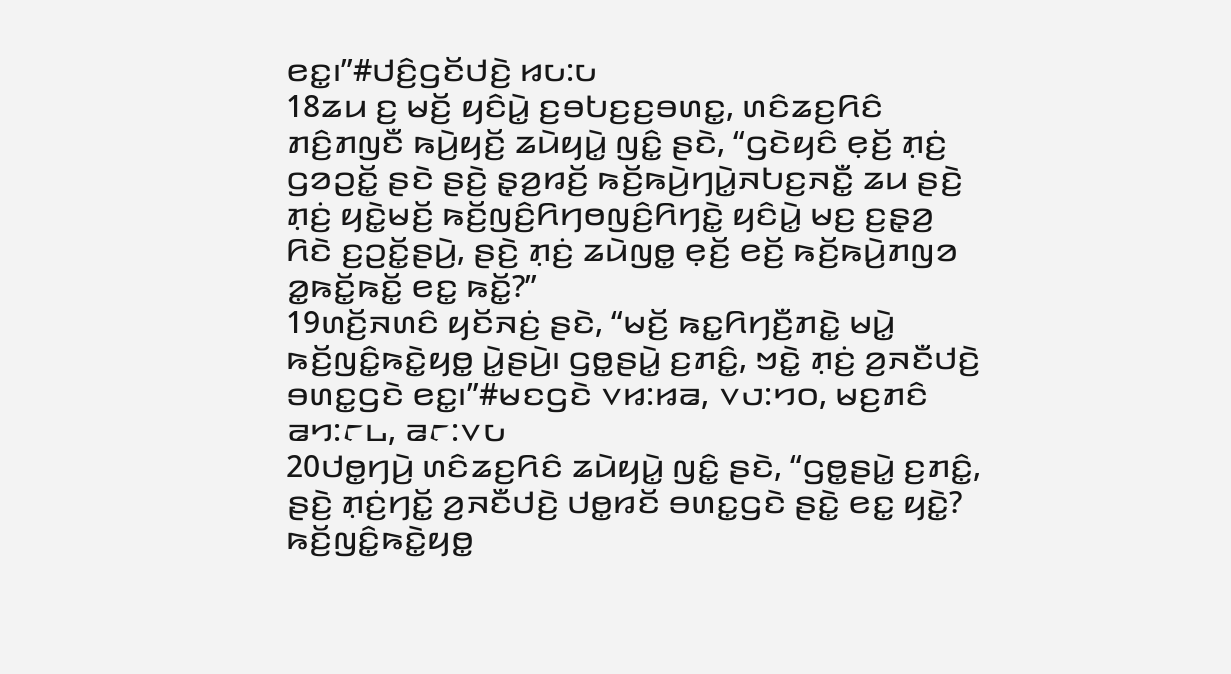ꤕꤢ꤭꤯”#ꤓꤢꤨ꤬ꤞꤢꤩꤓꤢꤧ꤬ ꤆꤉:꤉
18ꤘꤣ ꤢ꤬ ꤗꤢꤩ꤬ ꤟꤢꤨꤣꤧ꤭ ꤢ꤬ꤋꤝꤢ꤬ꤢ꤬ꤋꤛꤢ꤭, ꤛꤢꤨꤘꤢ꤬ꤖꤢꤨ ꤊꤢꤨ꤬ꤊꤜꤢꤪ ꤒꤣꤧ꤬ꤟꤢꤩ꤬ ꤘꤣꤧꤟꤣꤧ꤭ ꤜꤢꤨ꤭ ꤔꤢꤧ, “ꤞꤢꤧꤟꤢꤨ ꤕ꤫ꤢꤩ꤬ ꤊ꤫ꤢꤦ꤬ ꤞꤤꤑꤢꤩ꤭ ꤔꤢꤧ ꤔꤢꤧ꤬ ꤔ꤫ꤤ꤬ꤙꤢꤩ꤬ ꤒꤢꤩ꤬ꤒꤣꤧ꤬ꤚꤣꤧ꤭ꤏꤝꤢ꤬ꤏꤢꤪ꤭ ꤘꤣ ꤔꤢꤧ꤬ ꤊ꤫ꤢꤦ꤬ ꤟꤢꤧ꤭ꤗꤢꤩ꤬ ꤒꤢꤩ꤬ꤜꤢꤨ꤬ꤖꤚꤥꤜꤢꤨ꤬ꤖꤚꤢꤧ꤭ ꤟꤢꤨꤣꤧ꤭ ꤗꤢ꤬ ꤢ꤬ꤔ꤫ꤤ꤬ ꤖꤢꤧ ꤢ꤬ꤑꤢꤩ꤭ꤔꤣꤧ꤬, ꤔꤢꤧ꤬ ꤊ꤫ꤢꤦ꤬ ꤘꤣꤧꤜꤥ꤭ ꤕ꤫ꤢꤩ꤬ ꤕꤢꤩ꤬ ꤒꤢꤩ꤬ꤒꤣꤧ꤬ꤊꤜꤤ ꤤ꤭ꤒꤢꤩ꤭ꤒꤢꤩ꤭ ꤕꤢ꤭ ꤒꤢꤩ꤭?”
19ꤛꤢꤩ꤬ꤏꤛꤢꤨ ꤟꤢꤩꤏꤢꤦ꤬ ꤔꤢꤧ, “ꤗꤢꤩ꤬ ꤒꤢ꤭ꤖꤚꤢꤪ꤬ꤊꤢꤧ꤭ ꤗꤣꤧ꤭ ꤒꤢꤩ꤬ꤜꤢꤨ꤭ꤒꤢꤧ꤭ꤟꤥ꤭ ꤣꤧ꤭ꤔꤣꤧ꤬꤯ ꤞꤥ꤭ꤔꤣꤧ꤭ ꤢ꤬ꤊꤢꤨ꤭, ꤠꤢꤧ꤭ ꤊ꤫ꤢꤦ꤬ ꤤ꤬ꤏꤢꤪꤓꤢꤧ꤬ ꤋꤛꤢ꤭ꤞꤢꤧ ꤕꤢ꤭꤯”#ꤗꤢꤞꤢꤧ ꤂꤆:꤆꤁, ꤂꤇:꤄꤀, ꤗꤢ꤬ꤊꤢꤨ ꤁꤄:꤅꤈, ꤁꤅:꤂꤉
20ꤓꤥ꤭ꤚꤣꤧ꤬ ꤛꤢꤨꤘꤢ꤬ꤖꤢꤨ ꤘꤣꤧꤟꤣꤧ꤭ ꤜꤢꤨ꤭ ꤔꤢꤧ, “ꤞꤥ꤭ꤔꤣꤧ꤭ ꤢ꤬ꤊꤢꤨ꤭, ꤔꤢꤧ꤬ ꤊ꤫ꤢꤦ꤬ꤚꤢꤩ꤭ ꤤ꤬ꤏꤢꤪꤓꤢꤧ꤬ ꤓꤥ꤭ꤙꤢꤩ ꤋꤛꤢ꤭ꤞꤢꤧ ꤔꤢꤧ꤭ ꤕꤢ꤭ ꤟꤢꤧ꤭? ꤒꤢꤩ꤬ꤜꤢꤨ꤭ꤒꤢꤧ꤭ꤟꤥ꤭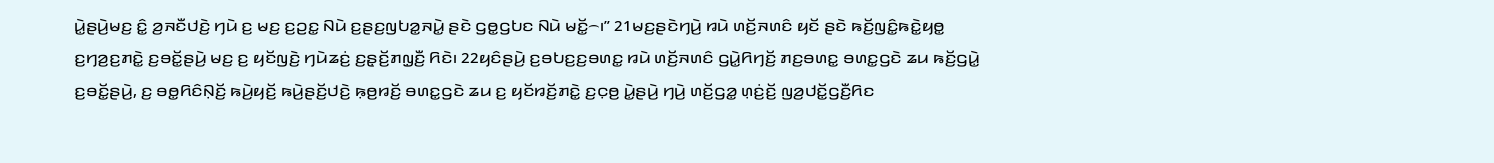ꤣꤧ꤭ꤔꤣꤧ꤬ꤗꤢ꤬ ꤢꤨ꤭ ꤤ꤬ꤏꤢꤪꤓꤢꤧ꤬ ꤚꤣꤧ ꤢ꤬ ꤗꤢ꤬ ꤢ꤬ꤑꤢ꤭ ꤡꤣꤧ ꤢ꤬ꤔꤢ꤬ꤜꤝꤤ꤭ꤏꤣꤧ꤭ ꤔꤢꤧ ꤞꤥ꤭ꤞꤝꤢ ꤡꤣꤧ ꤗꤢꤩ꤭꤮꤯” 21ꤗꤢ꤬ꤔꤢꤧꤚꤣꤧ꤬ ꤙꤣꤧ ꤛꤢꤩ꤬ꤏꤛꤢꤨ ꤟꤢꤩ ꤔꤢꤧ ꤒꤢꤩ꤬ꤜꤢꤨ꤭ꤒꤢꤧ꤭ꤟꤥ꤭ ꤢ꤬ꤚꤤ꤬ꤢ꤬ꤊꤢꤧ꤭ ꤢ꤬ꤋꤢꤩ꤭ꤔꤣꤧ꤬ ꤗꤢ꤬ ꤢ꤬ ꤟꤢꤩꤜꤢꤧ꤬ ꤚꤣꤧꤘꤢꤦ꤬ ꤢ꤬ꤔ꤫ꤢꤩ꤬ꤊꤜ꤫ꤢꤪ꤬ ꤖꤢꤧ꤯ 22ꤟꤢꤨꤔꤣꤧ꤬ ꤢ꤬ꤋꤝꤢ꤬ꤢ꤬ꤋꤛꤢ꤭ ꤙꤣꤧ ꤛꤢꤩ꤬ꤏꤛꤢꤨ ꤞꤣꤧ꤭ꤖꤚꤢꤩ꤬ ꤊꤢ꤬ꤋꤛꤢ꤭ ꤋꤛꤢ꤭ꤞꤢꤧ ꤘꤣ ꤒꤢꤩ꤬ꤞꤣꤧ꤭ ꤢ꤬ꤋꤢꤩ꤭ꤔꤣꤧ꤬, ꤢ꤬ ꤋꤥ꤭ꤖꤢꤨꤡ꤫ꤢꤩ꤬ ꤒꤣꤧ꤬ꤟꤢꤩ꤬ ꤒꤣꤧ꤬ꤔꤢꤩ꤬ꤓꤢꤧ꤬ ꤒ꤫ꤥ꤬ꤙꤢꤩ꤬ ꤋꤛꤢ꤭ꤞꤢꤧ ꤘꤣ ꤢ꤬ ꤟꤢꤩꤙꤢꤩ꤬ꤊꤢꤧ꤭ ꤢ꤬ꤍ꤫ꤥ꤬ ꤣꤧ꤭ꤔꤣꤧ꤬ ꤚꤣꤧ꤬ ꤛꤢꤩ꤬ꤞꤤ꤭ ꤛ꤫ꤢꤦ꤬ꤢꤩ꤬ ꤜꤤ꤬ꤓꤢꤩ꤭ꤞꤢꤪ꤬ꤖꤢ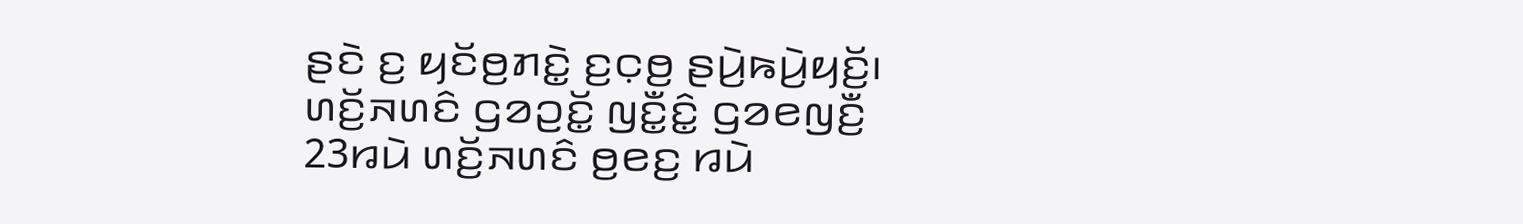ꤔꤢꤧ ꤢ꤬ ꤟꤢꤩꤥ꤬ꤊꤢꤧ꤭ ꤢ꤬ꤍ꤫ꤥ꤬ ꤔꤣꤧ꤬ꤒꤣꤧ꤬ꤟꤢꤩ꤬꤯
ꤛꤢꤩ꤬ꤏꤛꤢꤨ ꤞꤤꤑꤢꤩ꤭ ꤜꤢꤪ꤭ꤢꤨ꤭ ꤞꤤꤕꤜꤢꤪ꤬
23ꤙꤣꤧ ꤛꤢꤩ꤬ꤏꤛꤢꤨ ꤥ꤬ꤕꤢ꤬ ꤙꤣꤧ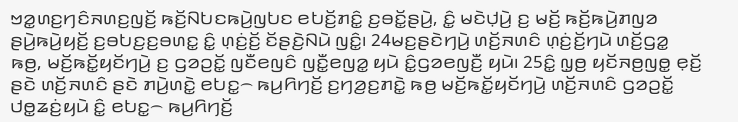ꤠꤤ꤭ꤛꤢ꤬ꤚꤢꤨꤏꤛꤢ꤬ꤜꤢꤩ꤬ ꤒꤢꤩ꤬ꤡꤝꤢꤒꤣꤧ꤬ꤜꤝꤢ ꤕꤝꤢꤩ꤬ꤊꤢꤨ꤭ ꤢ꤬ꤋꤢꤩ꤭ꤔꤣꤧ꤬, ꤢꤨ꤭ ꤗꤢꤧꤓ꤫ꤣꤧ꤬ ꤢ꤬ ꤗꤢꤩ꤬ ꤒꤢꤩ꤬ꤒꤣꤧ꤬ꤊꤜꤤ ꤔꤣꤧ꤬ꤒꤣꤧ꤬ꤟꤢꤩ꤬ ꤢ꤬ꤋꤝꤢ꤬ꤢ꤬ꤋꤛꤢ꤭ ꤢꤨ꤭ ꤛ꤫ꤢꤦ꤬ꤢꤩ꤬ ꤢꤩꤔꤢꤧ꤬ꤡꤣꤧ ꤜꤢꤨ꤭꤯ 24ꤗꤢ꤬ꤔꤢꤧꤚꤣꤧ꤬ ꤛꤢꤩ꤬ꤏꤛꤢꤨ ꤛ꤫ꤢꤦ꤬ꤢꤩ꤬ꤚꤣꤧ ꤛꤢꤩ꤬ꤞꤤ꤭ ꤒꤥ꤬, ꤗꤢꤩ꤬ꤒꤢꤩ꤭ꤟꤢꤩꤚꤣꤧ꤬ ꤢ꤬ ꤞꤤꤑꤢꤩ꤭ ꤜꤢꤪꤕꤜꤢꤨ ꤜꤢꤪ꤭ꤕꤜꤤ꤭ ꤟꤣꤧ ꤢꤨ꤭ꤞꤤꤕꤜꤢꤪ꤬ ꤟꤣꤧ꤯ 25ꤢꤨ꤭ ꤜ꤫ꤥ꤬ ꤟꤢꤩꤏꤥ꤬ꤜꤥ꤭ ꤕ꤫ꤢꤩ꤬ ꤔꤢꤧ ꤛꤢꤩ꤬ꤏꤛꤢꤨ ꤔꤢꤧ ꤊꤣꤧ꤬ꤛꤢꤧ꤭ ꤕꤝꤢ꤭꤮ ꤒꤣ꤬ꤖꤚꤢꤩ꤬ ꤢ꤬ꤚꤤ꤬ꤢ꤬ꤊꤢꤧ꤭ ꤒꤥ꤬ ꤗꤢꤩ꤬ꤒꤢꤩ꤭ꤟꤢꤩꤚꤣꤧ꤬ ꤛꤢꤩ꤬ꤏꤛꤢꤨ ꤞꤤꤑꤢꤩ꤭ ꤓꤥ꤭ꤘꤢꤦ꤬ꤟꤣꤧ ꤢꤨ꤭ ꤕꤝꤢ꤭꤮ ꤒꤣ꤬ꤖꤚꤢꤩ꤬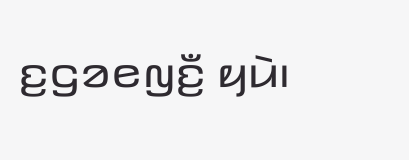ꤢ꤬ꤞꤤꤕꤜꤢꤪ꤬ ꤟꤣꤧ꤯